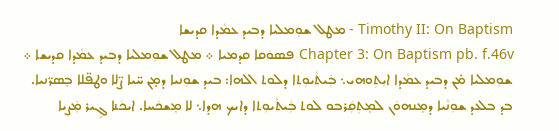Timothy II: On Baptism - ܡܛܠ ܫܘܼܡܠܝܐ ܕܒܝܕ ܥܡܵܕܐ ܩܕܝܫܐ
Chapter 3: On Baptism pb. f.46v ܦܤܘܿܩܐ ܩܕܡܝܐ ܀ ܡܛܠ ܫܘܼܡܠܝܐ ܕܒܝܕ ܥܡܵܕܐ ܩܕܝܫܐ ܀ ܫܘܼܡܠܝܐ ܡ̇ܢ ܕܒܝܕ ܥܡܵܕܐ ܐܝܼܬܼܘܗܝ܆ ܒܲܝܬܵܝܘܼܬܐ ܕܠܘܬ ܐܠܗܐ: ܒܝܕ ܫܘܼܢܝܐ ܕܡ̣ܢ ܚ̈ܝܐ ܨ̈ܠܐ ܘܛܦ̈ܠܐ ܒܸܤܪ̈ܢܝܐ. ܒܕ ܒܠܥܕ ܫܘܼܢܵܝܐ ܕܡܸܢܗܘܿܢ ܠܡܸܬܼܩܲܪܒܘ ܠܘܬ ܒܲܝܬܵܝܘܼܬܐ ܕܐܝܟ ܗܕܐ܆ ܠܐ ܡܸܫܟܿܚܐ. ܐܝܟܿܢܐ ܓܹܝܪ ܡܲܨܝܐ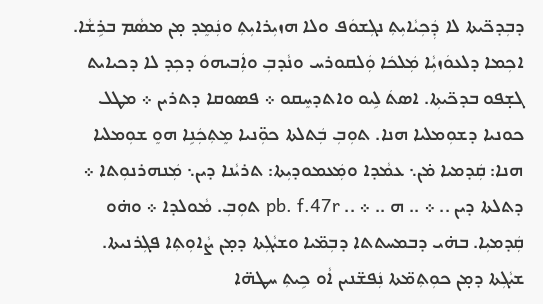ܕܒܼܕܟ̈ܝܬܐ ܠܐ ܕܲܟܼܝܵܐܝܼܬܼ ܢܓܼܫܘܿܦ ܘܠܐ ܗܙܝܼܪܐܝܼܬܼ ܘܢܲܡܸܕ ܡ̣ܢ ܡܤܵܡ ܒܪܹܫܵܐ. ܐܟܼܡܐ ܕܠܥܘܿܙܝܼܵܐ ܡܲܠܟܿܐ ܘܲܠܩܘܪܚ ܘܢܵܕܒܼ ܘܐܲܒܝܗܘܿ ܕܟܼܕ ܠܐ ܕܟܝܐܝܬ ܓܫ̣ܦܘ ܒܕܟ̈ܝܬܼܐ. ܐܤܬܿ ܠܹܝܘ ܘܐܬܕܚܸܩܘ ܀ ܦܤܘܩܐ ܕܬܪܝܢ ܀ ܡܛܠ ܟܘܢܝܐ ܕܫܘܼܡܠܝܐ ܗܢܐ. ܬܘܼܒܼ ܒܲܬܠܬܐ ܟܘܼ̈ܢܝܐ ܡܸܬܼܟܲܢܹܐ ܗܘܸ ܫܘܼܡܠܝܐ ܗܢܐ: ܩܲܕܡܝܐ ܡ̇ܢ܆ ܥܡܵܕܐ ܘܡܲܥܡܘܕܝܼܬܐ: ܬܪܝܵܢܐ ܕܝܢ܆ ܡܲܢܗܪܢܘܼܬܐ ܀ ܕܬܠܬܐ ܕܝܢ .. ܀ .. ܗ .. ܀ .. pb. f.47r ܬܘܼܒܼ. ܡܵܘܠܕܐ ܀ ܘܗ̇ܘ ܩܲܕܡܝܼܐ. ܒܗ̇ܝ ܕܒܡܚܬܬܐ ܕܒܼܡ̈ܝܐ ܘܫܝܵܓܼܬܐ ܕܡ̣ܢ ܨܵܐܘܼܬܼܐ ܦܓܼܪܢܝܬܐ. ܫܝܵܓܼܬܐ ܕܡ̣ܢ ܟܘܼܬܼܡ̈ܬܐ ܢܲܦܫ̈ܢܝܢ ܐܵܘ ܟܹܝܬܼ ܚܛܗ̈ܐ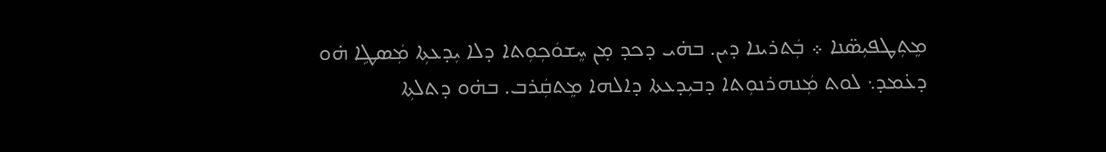ܡܸܬܼܛܦܝܼܤ̈ܢܐ ܀ ܒܲܬܪܝܢܐ ܕܝܢ. ܒܗ̇ܝ ܕܟܕ ܡ̣ܢ ܚܸܫܘܿܟܼܘܼܬܐ ܕܠܐ ܝܼܕܥܬܼܐ ܡܲܤܛܹܐ ܗ̇ܘ ܕܥ̇ܡܕ܆ ܠܘܬ ܡܲܢܗܪܢܘܼܬܐ ܕܒܝܼܕܥܬܐ ܕܐܠܗܐ ܡܸܬܩܲܪܒ. ܒܗ̇ܘ ܕܬܠܬܼܐ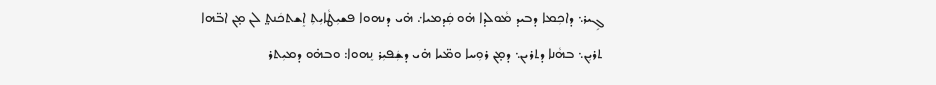ܓܹܝܪ܆ ܕܐܟܼܡܐ ܕܒܝܕ ܡܵܘܠܕܐ ܗ̇ܘ ܩܲܕܡܝܐ܇ ܗ̇ܝ ܕܢܗܘܐ ܦܫܝܼܛܵܐܝܼܬܼ ܐܸܫܬܟܿܢܬ̤ ܠܢ ܡ̣ܢ ܐܒ̈ܗܐ ܬܪܝܼܢ܆ ܒܗܵܢܐ ܕܬܪܝܢ܆ ܕܡ̣ܢ ܪܘܼܚܐ ܘܡ̈ܝܐ ܗ̇ܝ ܕܫܲܦܝܼܪ ܢܸܗܘܐ: ܘܒܗ̇ܘ ܕܡܝܼܬܪ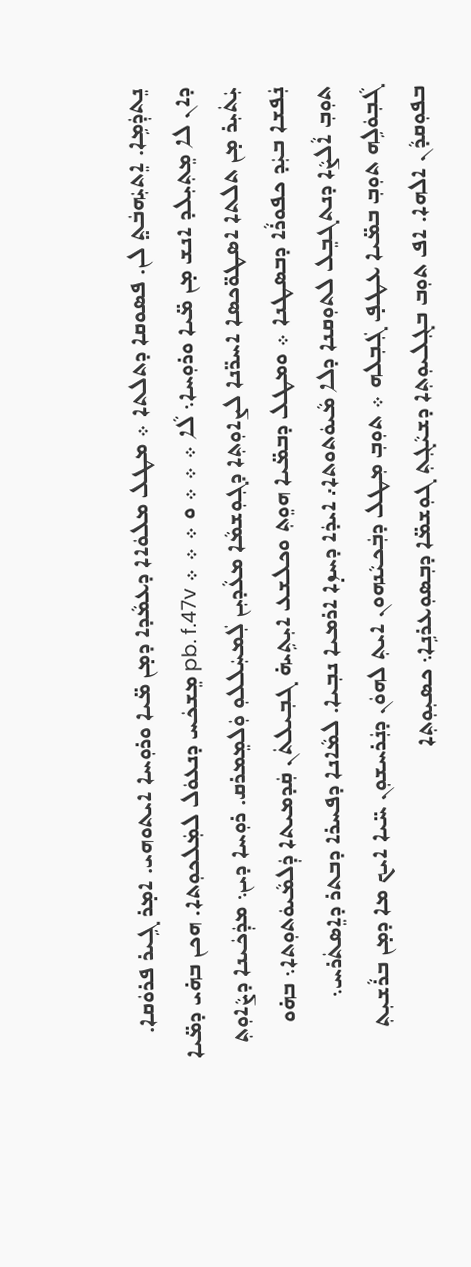ܢܸܬܕܲܡܹܐ. ܐܸܬܝܲܗܒܿܬ̤ ܠܢ. ܦܤܘܩܐ ܕܬܠܬܐ ܀ ܡܛܠ ܡܠܘܿܐܐ ܕܥܡܵܕܐ ܕܡ̣ܢ ܡ̈ܝܐ ܘܪܘܼܚܐ ܐܝܬܘܗܝ. ܐܡ̣ܪ ܓܹܝܪ ܦܪܘܿܩܐ. ܕܐܢ ܠܐ ܡܸܬܼܝܼܠܕ ܐܢܫ ܡ̣ܢ ܡ̈ܝܐ ܘܪܘܼܚܐ܆ ܠܵܐ ܀ ܀ ܀ ܘ ܀ ܀ ܀ pb. f.47v ܡܸܫܟܿܚ ܕܢܥܘܿܠ ܠܡܲܠܟܘܼܬܐ. ܗܟܢ ܒܗ̇ܝ ܕܡ̈ܝܐ ܝܲܬܿܝܼܪ ܡ̣ܢ ܬܠܬܐ ܐܤܛܘ̈ܟܤܐ ܐܚܪ̈ܢܐ ܠܨܐܘܼܬܼܐ ܕܓܼܘܼܫܡܵܐ ܡܥܵܕܝܼܢ ܠܲܡܚܲܠܠܘܼ ܘܲܠܡܸܡܪܩ. ܪܘܼܚܐ ܕܝܢ܆ ܡܕܲܟܿܝܢܐ ܕܨܵܐܘܼܬܼ ܢܲܦܫܐ ܒܝܲܕ ܟܦܘܪܵܐ ܕܒܤܛܢܐ ܀ ܘܡܛܠ ܕܒܡ̈ܝܐ ܗܘܸܬܼ ܘܟܠܫܥ ܐܝܼܬܹܝܗ̇ ܓܒܼܝܠܬܿܢ ܩܲܕܡܝܬܐ ܕܲܠܡܵܝܘܿܬܘܼܬܐ܆ ܒܗ̇ܘ ܬܘܼܒܼ ܐܵܠܨܵܐ ܕܢܬܓܒܸܠ ܠܬܘܼܩܢܐ ܕܠܐ ܡܵܝܘܿܬܘܬܐ܇ ܐܝܕܿܐ ܕܚܙ̣ܐ ܐܪܡܝܐ ܢܒܼܝܐ. ܠܡܵܐܢܐ ܕܦܚܪܐ ܕܒܬܪ ܕܐܸܤܬܿܪܚ܆ ܓܵܒܼܘܿܠܹܗ ܬܘܼܒܼ ܒܡ̈ܝܐ ܥܛܦ̣ ܓܲܒܼܠܗ ܀ ܬܘܼܒܼ ܡܼܛܠ ܕܒܲܟܝܵܢܗܘܢ ܐܝܬܼ ܠܗܘܿܢ ܕܢܲܪܚܫܘܼܢ ܚ̈ܝܐ ܐܝܟ ܡܐ ܕܡ̣ܢ ܒܪܵܫܝܼܬܼ ܒܦܘܼܩܕܵܢ ܐܠܗܐ. ܐܦ ܬܘܼܒ ܒܓܼܠܝܘܼܬܼܐ ܕܫܝܵܓܼܬܼ ܓܘܼܫܡ̈ܐ ܕܒܼܤܘܼܥܪܢܹܐ܆ ܟܤܝܼܘܼܬܼܐ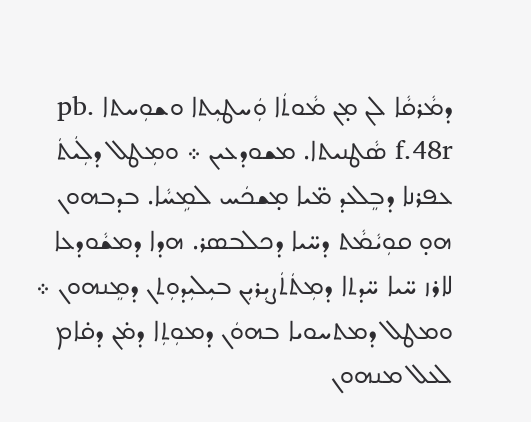ܕܡܵܪܩܵܐ ܠܢ ܡ̣ܢ ܡܵܘܬܿܐ ܘܲܚܛܝܼܬܐ ܘܫܘܼܚܬܐ pb. f.48r ܤܵܛܢܝܬܐ. ܡܫܘܕܥܝܢ ܀ ܘܡܼܛܠ ܕܠܲܝܬܿ ܥܦܪܢܐ ܕܒܸܠܥܕ ܡ̈ܝܐ ܡ̣ܫܟܿܚ ܠܡܹܚܵܐ. ܒܕܒܗܘܢ ܗܘ̣ ܩܘܼܝܵܡܵܬ ܕܚ̈ܝܐ ܕܟܠܒܤܪ. ܗܕܐ ܕܡܫܵܘܕܥܐ ܠܐܪܙ ܚ̈ܝܐ ܚ̈ܕܬܐ ܕܡܼܬܿܬܿܨܝܼܪܝܼܢ ܒܝܼܠܝܼܕܘܼܬܢ ܕܡܸܢܗܘܢ ܀ ܘܡܛܠ ܕܡܬܚܘܝܐ ܒܗܘܿܢ ܕܡܘܼܬܼܐ ܕܡ̇ܢ ܕܩ̇ܐܡ ܠܥܠ ܡܢܗܘܢ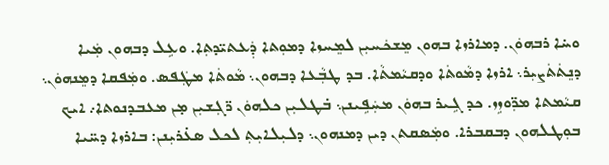ܘܚ̇ܐ ܪܒܗܘܿܢ. ܕܡܐܪܙܐ ܒܗܘܢ ܡܸܫܟܿܚܝܼܢ ܠܡܸܚܙܐ ܕܡܘܼܬܐ ܕܲܥܬܝ̈ܕܬܼܐ. ܘܥܹܠ ܕܒܗܘܢ ܡܲܝܐ ܕܢܸܬܿܬܿܨܝܼܪ܆ ܐܪܙܐ ܕܡܵܘܬܿܐ ܘܕܩܝܵܡܬܵܐ. ܒܕ ܛܒܼܵܥܐ ܕܒܗܘܢ܆ ܡܵܘܬܿܐ ܡܛܲܦܣ. ܘܡܲܦܩܐ ܕܡܸܢܗܘܿܢ܆ ܩܝܵܡܬܐ ܡܪܼ̈ܘܙܹܙ. ܟܕ ܓܹܝܪ ܒܗܘܿܢ ܡܚܲܦܹܝܢܢ܆ ܒ̇ܛܠܝܼܢ ܟܠܗܘܿܢ ܪ̈ܓܼܫܝܼܢ ܡ̣ܢ ܡܥܒܕܢܘܬܐ܇ ܐܝܟ ܒܘܼܛܠܗܘܢ ܕܒܩܒܪܐ. ܘܡܲܤܩܬܢ ܕܝܢ ܕܡܢܗܘܢ܆ ܕܠܝܼܠܐܝܼܬܼ ܠܟܠ ܤܥ̇ܪܝܼܢܢ: ܒܐܪܙܐ ܕܚ̈ܝܐ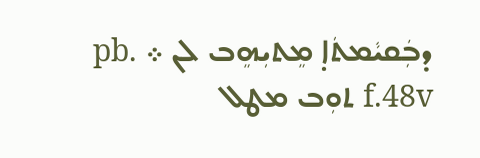ܕܒܲܩܝܵܡܬܿܐ̣ ܡܸܬܝܼܗܸܒ ܠܢ ܀ pb. f.48v ܬܘܼܒ ܡܛܠ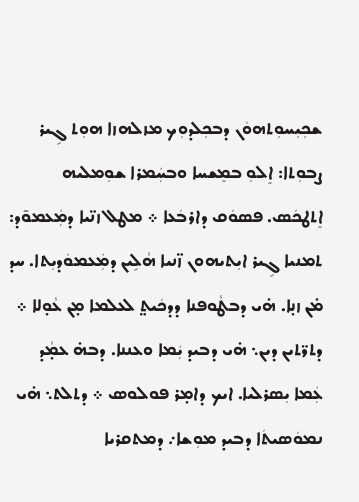ܫܟܼܝܼܚܘܼܬܗܘܿܢ ܕܒܟܼܠܕܘܼܟ ܡܙܠܗܙܐ ܗܘܼܬ ܓܹܝܪ ܨܒܘܼܬܐ: ܐܸܠܘܼ ܒܡܸܫܚܐ ܘܒܚܲܡܪܐ ܫܘܼܡܠܝܗ ܐܸܬܛܟܿܣ. ܦܤܘܿܩ ܕܐܪܒܿܥܐ ܀ ܡܛܠ ܙܢ̈ܝܐ ܕܡܲܥܡܘ̄ܕ: ܬܡܢܝܐ ܓܹܝܪ ܐܝܼܬܝܗܘܢ ܙ̈ܢܝܐ ܗܵܠܹܝܢ ܕܡܲܥܡܘܿܕܝܼܬܐ. ܚܕ ܡ̇ܢ ܙܢ̣ܐ. ܗ̇ܝ ܕܒܛܵܘܦܢܐ ܕܕܟܿܝܬ̤ ܠܥܠܡܐ ܡ̣ܢ ܥܵܘ̣ܠܐ ܀ ܕܬܪ̈ܬܝܢ ܕܝܢ܆ ܗ̇ܝ ܕܒܝܕ ܝܲܡܐ ܘܥܢܢܐ. ܕܒܗ̇ ܥܡ̣ܵܕ ܥܲܡܐ ܝܼܤܪܠܝܐ. ܐܝܟ ܕܐܡ̣ܪ ܦܘܠܘܣ ܀ ܕܬܠܬ܆ ܗ̇ܝ ܢܡܘܿܤܝܬܿܐ ܕܒܝܕ ܡܘܼܫܐ܇ ܕܡܬܩܪܝܐ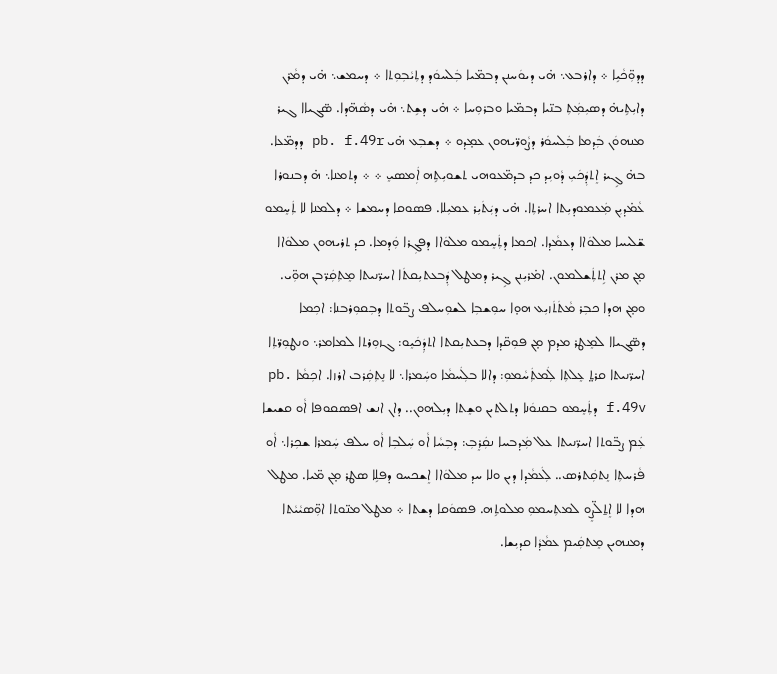ܕܕܘܼ̈ܟܵܝܹܐ ܀ ܕܐܪܒܥ܆ ܗ̇ܝ ܕܝܘܿܚܢܢ ܕܒܡ̈ܝܐ ܒܲܠܚܘܿܕ ܕܬܼܝܵܒܼܘܼܬܐ ܀ ܕܚܡܫ܆ ܗ̇ܝ ܕܡܵܪܢ ܕܐܝܼܬܹܝܗ̇ ܕܤܝܼܡܲܬܼ ܒܢ̈ܝܐ ܕܒܡ̈ܝܐ ܘܒܪܘܼܚܐ ܀ ܗ̇ܝ ܕܫܹܬ܆ ܗ̇ܝ ܕܤܵܗ̈ܕܐ. ܤ̈ܓܝܐܐ ܓܝܪ ܡܢܗܘܿܢ ܒܲܕܡܐ ܒܲܠܚܘܿܪ ܕܨܵܘܪ̈ܝܗܘܢ ܥܡ̣ܕܘ ܀ ܕܫܒܼܥ ܗ̇ܝ pb. f.49r ܕܕܡ̈ܥܐ. ܒܗ̇ ܓܹܝܪ ܐܸܬܕܲܟܿܝܼ ܕܵܘܝܼܕ ܟܕ ܒܕܡ̈ܥܘܗܝ ܬܫܘܝܼܬܹܗ ܐܲܡܤܝܸ ܀ ܀ ܕܬܡܢܐ܆ ܗ̇ ܕܒܢܘܪܐ ܥܵܡ̇ܕܝܼܢ ܡܲܥܡܘܕܝܼܬܐ ܐܚܪܬܼܐ. ܗ̇ܝ ܕܝܲܬܿܝܼܪ ܥܡܝܼܠܐ. ܦܤܘܩܐ ܕܚܡܫܐ ܀ ܕܠܡܢܐ ܠܐ ܬܲܚܸܡܘ ܫ̈ܠܝܚܐ ܡܠܘܿܐܐ ܕܥܡܵܕܐ. ܐܟܡܐ ܕܬܲܚܸܡܘ ܡܠܘܿܐܐ ܕܦܓܼܪܐ ܘܲܕܡܐ. ܟܕ ܬܪܝܗܘܢ ܡܠܘܿܐܐ ܡ̣ܢ ܡܪܢ ܐܹܬܬܲܫܠܡܘܢ. ܐܡ̇ܪܝܼܢܢ ܓܹܝܪ ܕܡܛܠ ܕܲܒܥܬܝܼܩܬܿܐ ܐܚܪ̈ܢܝܬܐ ܡܸܬܼܩܲܪ̈ܒܢ ܗܘܼ̈ܝ. ܘܡ̣ܢ ܗܕܐ ܟܒܼܪ ܡܵܬܿܬܿܙܝܼܥ ܗܘ̣ܐ ܚܘܼܫܒܼܐ ܠܫܘܼܚܠܦ ܨܒ̈ܘܬܐ ܕܒܼܩܘܼܪܒܢܐ: ܐܟܼܡܐ ܕܤ̈ܓܝܐܐ ܠܡܸܛܪ ܡܕܡ ܡ̣ܢ ܦܘܼܩ̈ܕܐ ܕܒܥܬܝܼܩܬܐ ܐܬܕܲܟܿܝܸܘ: ܓܙܘܼܪܬܐ ܠܡܐܡܪ܆ ܘܢܛܘܼܪ̈ܬܼܐ ܐܚܪ̈ܢܝܬܐ ܩܪܬ̤ ܥܸܠܬܼܐ ܠܲܡܬܲܚܵܡܘܼ: ܕܐܠܐ ܒܠܲܚܡܵܐ ܘܚܲܡܪܐ܆ ܠܐ ܢܸܬܼܩܲܪܒ ܐܪܙܐ. ܐܟܼܡܵܐ pb. f.49v ܕܬܲܚܸܡܘ ܒܩܢܘܿܢܐ ܕܬܠܬܝܢ ܘܫܸܬܐ ܕܝܼܠܗܘܢ.. ܕܐܢ ܐܢܫ ܐܦܤܩܘܦܐ ܐܵܘ ܩܫܝܫܐ ܥܲܡ ܨܒ̈ܘܬܐ ܐܚܪ̈ܢܝܬܐ ܥܠ ܡܲܕܒܚܐ ܢܩܲܪܸܒܼ: ܕܒܼܚܵܐ ܐܵܘ ܚܲܠܒܼܐ ܐܵܘ ܚܠܦ ܚܲܡܪܐ ܫܟܼܪܐ܆ ܐܵܘ ܦܵܪܚܬܼܐ ܢܸܬܩܲܬܪܣ.. ܠܲܥܡܵܕܐ ܕܝܢ ܘܠܐ ܚܕ ܡܠܘܿܐܐ ܐܸܫܟܚܘ ܕܦܠܹܐ ܤܛܪ ܡ̣ܢ ܡ̈ܝܐ. ܡܛܠ ܗܕܐ ܠܐ ܐܸܬ̱ܠ̈ܨܸܘ ܠܡܬܼܚܡܘܼ ܡܠܘܬܹܗ. ܦܤܘܿܩܐ ܕܫܬܐ ܀ ܡܛܠ ܡܢ̈ܘܬܐ ܐܘܼ̈ܤܝܵܝܵܬܐ ܕܡܢܗܝܢ ܡܸܬܩܲܝܡ ܥܡܵܕܵܐ ܩܕܝܼܫܐ.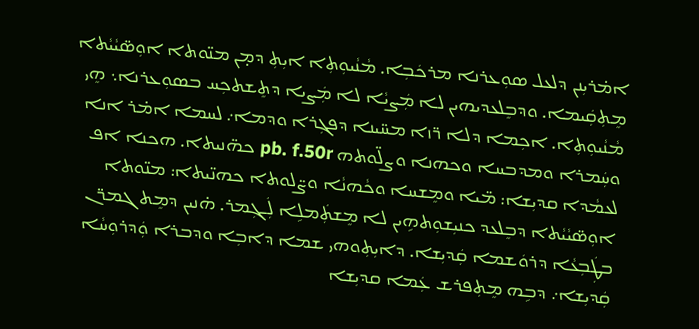ܐܡ̇ܪܝܼܢܢ ܕܠܥܠ ܤܘܼܥܪܢܐ ܡܪܟܿܒܼܐ. ܡܵܢܵܝܘܼܬܼܐ ܐܝܼܬܼ ܕܡ̣ܢ ܡܢ̈ܘܬܐ ܐܘܼܤ̈ܝܵܝܵܬܐ ܡܸܬܼܩܲܝܡܐ. ܘܕܒܸܠܥܕܝܗܝܢ ܠܐ ܡܲܨܝܵܐ ܠܐ ܡܲܨܝܐ ܕܬܸܫܬܟܼܚ ܒܤܘܼܥܪܢܐ܆ ܗܸܝ ܡܵܢܵܝܘܼܬܼܐ. ܐܟܼܡܐ ܕܠܐ ܪ̈ܙܐ ܡܚ̈ܝܢܐ ܕܦܓܼܪܐ ܘܕܡܐ܇ ܠܚܡܐ ܐܡ̇ܪ ܐܢܐ ܘܚܲܡܪܐ ܘܡܕܒܚܐ ܘܟܗܢܐ ܘܨܠ̈ܘܬܗ pb. f.50r ܟܗ̈ܢܝܬܐ. ܗܟܢܐ ܐܦ ܠܥܡܵܕܐ ܩܕܝܼܫܐ: ܡ̈ܝܐ ܘܡܸܫܚܐ ܘܟܵܗܢܵܐ ܘܨ̈ܠܘܬܐ ܟܗܢ̈ܝܬܐ: ܡܢ̈ܘܬܐ ܐܘܼܤ̈ܝܵܝܵܬܐ ܕܒܸܠܥܕ ܟܢܝܼܫܘܼܬܗܹܝܢ ܠܐ ܡܸܫܬܲܡܠܹܐ ܠܲܓܼܡܪ. ܗ̇ܢܝܢ ܕܡܸܬ ܓܡܪ̈ܢ ܒܛܲܒܼܥܵܐ ܕܪܘܿܫܡܐ ܩܲܕܝܼܫܐ. ܕܐܝܼܬܼܘܗܝ ܫܡܐ ܕܐܒܼܐ ܘܕܒܪܐ ܘܲܕܪܘܼܚܵܐ ܩܲܕܝܼܫܐ܇ ܕܒܹܗ ܡܸܬܼܦܪܫ ܥܲܡܐ ܩܕܝܼܫܐ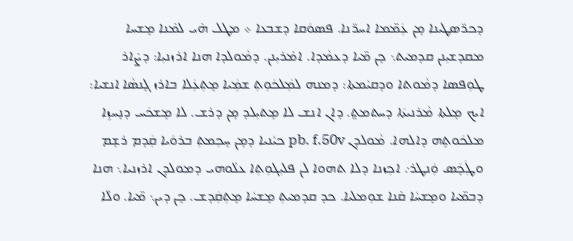ܕܟܪ̈ܤܛܝܢܐ ܡ̣ܢ ܥܲܡ̈ܡܐ ܐܚܪ̈ܢܐ. ܦܤܘܿܩܐ ܕܫܒܥܐ ܀ ܡܛܠ ܗ̇ܝ ܠܡ̇ܢܐ ܡܸܫܚܐ ܡܩܕܫܝܼܢܢ ܩܕܡܝܬ܆ ܟܸܢ ܡ̈ܝܐ ܕܥܡܵܕܐ. ܐܡ̇ܪܝܼܢܢ. ܕܡܵܘܠܕܐ ܗܢܐ ܐܪܙܢܝܼܐ: ܕܨ̇ܐܪ ܛܘܼܦܤܐ ܕܡܵܘܬܐ ܘܕܩܝܵܡܬܐ: ܕܡܢܗ ܠܡܲܠܟܿܘܼܬܼ ܫܡܲܝܐ ܡܸܬܼܥܲܠܐ ܒܐܪܙ ܓܸܢܤܵܐ ܐܢܫܝܐ: ܐܝܟ ܡܸܠܬܐ ܡܵܪܢܝܬܿܐ ܕܚܬܡܬ̤. ܕܐܢ ܐܢܫ ܠܐ ܡܸܬܝܼܠܕ ܡ̣ܢ ܕܪܫ. ܠܐ ܡܸܫܟܿܚ ܕܢܸܚܙܹܐ ܡܠܟܿܘܬܹܗ ܕܐܠܗܐ. ܡܵܘܠܕܢ pb. f.50v ܟܝܵܢܝܐ ܕܡ̣ܢ ܚܸܟܼܡܬܼ ܒܪܘܿܝܐ ܩܲܕܡ ܪܫ̣ܡ ܘܛܲܟܸܿܣ ܘܲܢܛܪ܇ ܐܟܼܙܢܐ ܕܠܐ ܬܗܘܐ ܠܢ ܦܠܝܼܓܘܼܬܼܐ ܥܠܵܘܗܝ ܕܡܘܠܕܢ ܐܪܙܢܝܐ܆ ܗܢܐ ܕܒܡ̈ܝܐ ܘܡܸܫܚܵܐ ܩ̇ܢܐ ܫܘܼܡܠܝܐ. ܟܕ ܩܕܡܝܬܼ ܡܸܫܚܵܐ ܡܸܬܼܩܲܕܫ. ܟܸܢ ܕܝܢ܆ ܡ̈ܝܐ. ܘܠܵܐ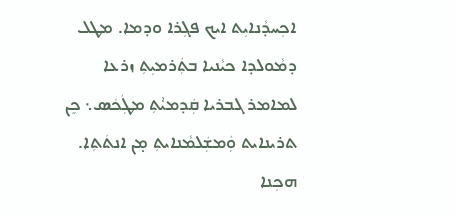ܐܟܼܚܕܵܢܐܝܼܬ ܐܝܟ ܦܓܼܪܐ ܘܕܡܐ. ܡܛܠ ܕܡܵܘܠܕܐ ܟܝܵܢܝܐ ܒܬܲܪܡܝܼܬܼ ܙܪܥܐ ܠܡܐܡܪ ܓܒܪܝܐ ܩܲܕܡܝܑܬܼ ܡܛܲܟܿܣ܆ ܟܸܢ ܬܪܝܢܐܝܬ ܘܲܡܫܲܠܡܵܢܐܝܬܼ ܡ̣ܢ ܐܢܬܿܬܼܐ. ܗܟܼܢܐ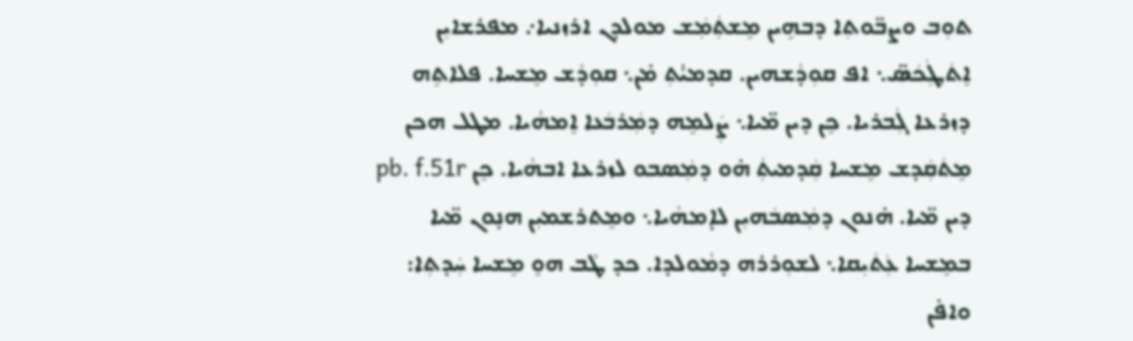ܬܘܼܒ ܘܨܒ̈ܘܬܼܐ ܕܒܗܹܝܢ ܡܸܫܬܲܡܲܫ ܡܘܠܕܢ ܐܪܙܢܝܐ܇ ܡܦܪܫܐܝܼܢ ܐܸܬܿܛܲܟܿܣ̈܆ ܐܦ ܩܘܼܕܵܫܗܝܢ. ܩܕܡܝܑܬܼ ܡ̇ܢ܆ ܩܘܼܕܵܫ ܡܸܫܚܐ. ܦܠܐܬܹܗ ܕܙܪܥܐ ܓܲܒܪܝܐ. ܟܸܢ ܕܝܢ ܡ̈ܝܐ܆ ܨܲܠܡܹܗ ܕܡܲܪܒܿܥܐ ܐܸܡܗܵܝܐ. ܡܛܠ ܗܟܢ ܡܸܬܿܩܲܕܫ ܡܸܫܚܐ ܩܲܕܡܝܬܲ ܗ̇ܘ ܕܡܲܤܒܘ ܠܙܪܥܐ ܐܒܗܵܝܐ. ܟܸܢ pb. f.51r ܕܝܢ ܡ̈ܝܐ. ܗ̇ܢܘܢ ܕܡܲܤܒܿܗܝܼܢ ܠܐ̣ܡܗܵܝܐ܆ ܘܡܸܬܪܫܡܝܼܢ ܗܢ̣ܘܢ ܡ̈ܝܐ ܒܡܸܫܚܐ ܥܲܬܿܝܼܩܐ܆ ܠܫܘܼܪܪܗ ܕܡܵܘܠܕܐ. ܟܕ ܛܵܒ ܗܘܸ ܡܸܫܚܐ ܚܲܕܬܼܐ: ܘܐܦ̇ܢ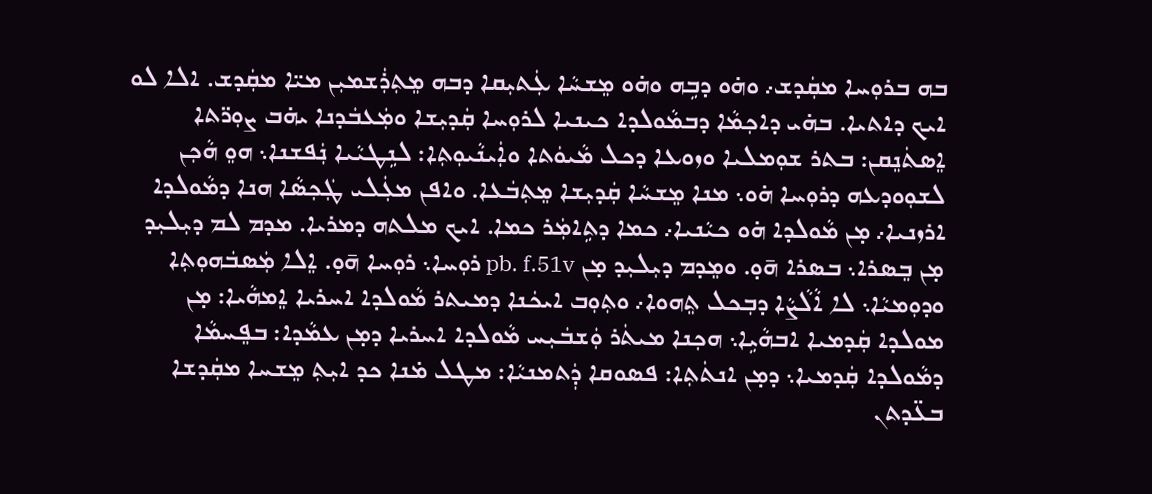ܒܗ ܒܪܘܼܚܐ ܡܩܲܕܫ܇ ܘܗ̇ܘ ܕܒܹܗ ܘܗ̇ܘ ܡܸܫܚܵܐ ܥܲܬܝܼܩܐ ܕܒܗ ܡܸܬܼܪܲܫܡܝܼܢ ܡܝ̈ܐ ܡܩܲܕܫ. ܐܠܐ ܠܘ ܐܝܟ ܕܐܬܝܐ. ܒܗ̇ܝ ܕܐܟܼܡܵܐ ܕܒܡܵܘܠܕܐ ܟܝܢܝܐ ܠܪܘܼܚܐ ܩܲܕܝܼܫܐ ܘܡܲܥܒܿܕܢܐ ܝܗ̇ܒ ܨܘܼܪ̈ܬܐ ܐܸܤܬܿܢܸܩܢ: ܒܬܪ ܫܘܼܡܠܝܐ ܘܙܘܥܐ ܕܟܠ ܡܵܝܘܿܬܐ ܘܐܲܝܢܵܝܘܼܬܼܐ: ܠܢܹܛܝܵܝܐ ܢܲܦܫܢܐ܆ ܗܘܸ ܗܵܟܼܢ ܠܫܘܼܘܕܥܗ ܕܪܘܼܚܐ ܗ̇ܘ܆ ܡܢܐ ܡܸܫܚܵܐ ܩܲܕܝܼܫܐ ܡܸܬܼܒܿܥܐ. ܘܐܦܢ ܡܥܲܠܝ ܛܲܟܼܤܵܐ ܗܢܐ ܕܡܵܘܠܕܐ ܐܪܙܢܝܐ܇ ܡ̣ܢ ܡܵܘܠܕܐ ܗ̇ܘ ܟܝܵܢܝܐ܇ ܟܡܐ ܕܬܹܐܡܲܪ ܟܡܐ. ܐܝܟ ܡܠܬܗ ܕܡܪܝܐ. ܡܕܡ ܠܡ ܕܝܼܠܝܼܕ ܡ̣ܢ ܒܸܤܪܐ܆ ܒܤܪܐ ܗ̄ܘ̣. ܘܡܸܕܡ ܕܝܼܠܝܼܕ ܡ̣ܢ pb. f.51v ܪܘܼܚܐ܆ ܪܘܼܚܐ ܗ̄ܘ̣. ܐܸܠܐ ܡܲܤܒܿܗܘܼܬܼܐ ܘܕܘܼܡܝܵܐ܆ ܠܐ ܐܵܠܵܨܵܐ ܕܒܼܟܠ ܬܸܗܘܐ܇ ܘܬܼܘܼܒ ܐܝܟܿܢܐ ܕܡܝܬܪ ܡܵܘܠܕܐ ܐܚܪܝܐ ܐܸܡܗܵܝܐ: ܡ̣ܢ ܡܘܠܕܐ ܩܲܕܡܝܐ ܐܒܗܵܝܹܐ܆ ܗܟܼܢܐ ܡܝܬܿܪ ܘܲܫܒܿܝܼܚ ܡܵܘܠܕܐ ܐܚܪܝܐ ܕܡ̣ܢ ܥܡܵܕܐ: ܒܦܸܚܡܵܐ ܕܡܵܘܠܕܐ ܩܲܕܡܝܐ܆ ܕܡ̣ܢ ܐܢܬܿܬܼܐ: ܦܤܘܩܐ ܕܲܬܡܢܝܵܐ: ܡܛܠ ܡ̇ܢܐ ܟܕ ܐܝܼܬܼ ܡܸܫܚܐ ܡܩܲܕܫܐ ܒܥ̈ܕܬܢ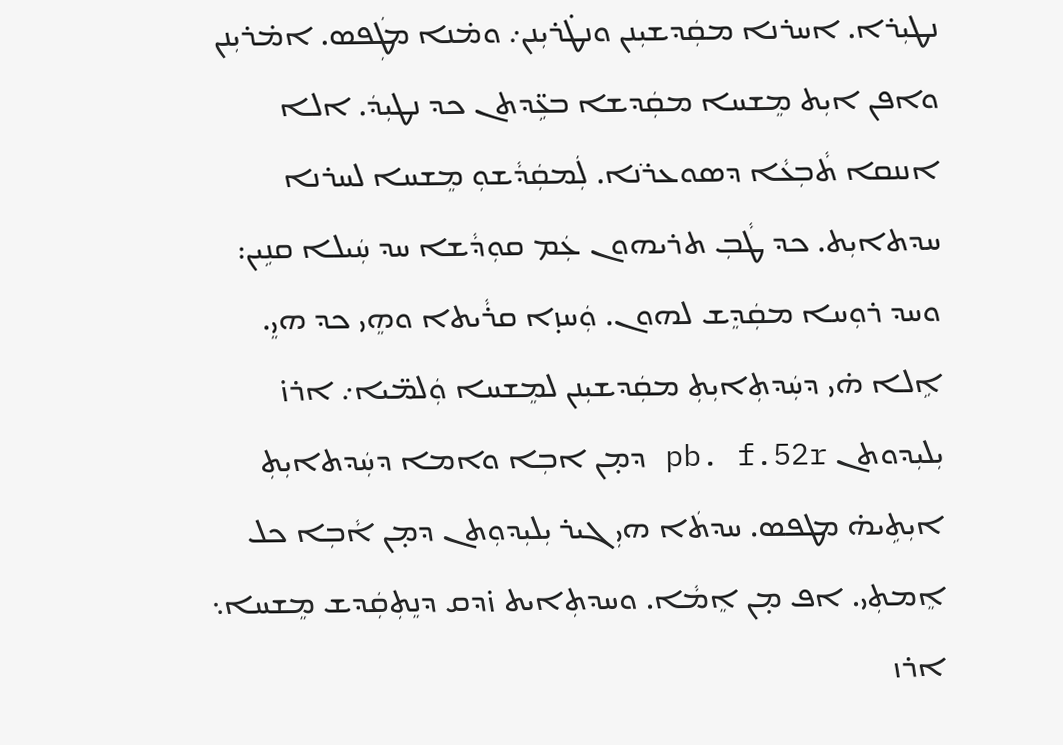ܢܛܝܼܪܐ. ܐܚܪܢܐ ܡܩܲܕܫܝܼܢܢ ܘܢܛ̇ܪܝܼܢܢ܇ ܘܡ̇ܢܐ ܡܛܲܦܣ. ܐܡ̇ܪܝܼܢܢ ܘܐܦܢ ܐܝܼܬ ܡܸܫܚܐ ܡܩܲܕܫܐ ܒܥܹ̈ܕܬܢ ܟܕ ܢܛܝܼܕܿ. ܐܠܐ ܐܢܢܩܐ ܬܵܒܼܥܵܐ ܕܤܘܥܪ݁ܢܐ. ܠܲܡܩܲܕܵܫܘܼ ܡܸܫܚܐ ܠܚܪܢܐ ܚܕܬܐܝܼܬ. ܟܕ ܛܵܒܼ ܬܪܝܗܘܢ ܥܲܡ ܩܘܼܕܵܫܐ ܚܕ ܚܲܝܠܐ ܩܢܹܝܢ: ܘܚܕ ܪܘܼܚܐ ܡܩܲܕܸܫ ܠܗܘܢ. ܘܲܚܙ̣ܐ ܩܪܵܝܬܐ ܘܗܸܝ ܟܕ ܗܝܸ. ܐܹܠܐ ܗ̇ܝ ܕܚܲܕܬܼܐܝܼܬܼ ܡܩܲܕܫܝܼܢܢ ܠܡܸܫܚܐ ܘܲܠܡ̈ܝܐ܇ ܐܪܙ̇ ܝܼܠܝܼܕܘܬܢ pb. f.52r ܕܡ̣ܢ ܐܒܼܐ ܘܐܡܐ ܕܚܲܕܬܐܝܼܬܼ ܐܝܼܬܹܝܗ̇ ܡܛܦܣ. ܚܕܬܿܐ ܗܝܼ ܓܝܪ ܝܼܠܝܼܕܘܼܬܢ ܕܡ̣ܢ ܐܵܒܼܐ ܟܠ ܐܸܡܬܼܝ. ܐܦ ܡ̣ܢ ܐܸܡܵܐ. ܘܚܕܬܼܐܝܬ ܙ̇ܕܩ ܕܢܸܬܼܩܲܕܫ ܡܸܫܚܐ܆ ܐܪܙ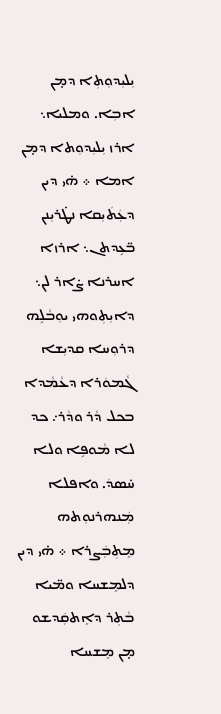ܝܼܠܝܼܕܘܼܬܼܐ ܕܡ̣ܢ ܐܒܼܐ. ܘܡܠܝܐ܆ ܐܪܙ ܝܼܠܝܼܕܘܼܬܐ ܕܡ̣ܢ ܐܡܐ ܀ ܗ̇ܝ ܕܝܢ ܕܥܲܬܿܝܼܩܐ ܢܛ̇ܪܝܼܢܢ ܒ̈ܥܹܕܬܢ܆ ܐܪܙܐ ܐܚܪܢܐ ܨ̇ܐܪ ܠܢ܆ ܕܐܝܼܬܼܘܗܝ ܝܘܼܒܵܠܹܗ ܕܪܘܼܚܐ ܩܕܝܼܫܐ ܓܵܡܘܿܪܐ ܕܥܵܡܵܕܐ ܒܟܠ ܕܵܪ ܘܕܵܪ܇ ܟܕ ܠܐ ܡܵܘܦܹܐ ܘܠܐ ܚ̇ܤܕܿ. ܘܐܦܠܐ ܡܲܢܗܪܢܘܼܬܗ ܡܸܬܼܒܲܨܪܐ ܀ ܗ̇ܝ ܕܝܢ ܕܠܡܸܫܚܐ ܘܡ̈ܝܐ ܒܵܬܼܪ ܕܐܸܬܩܲܕܫܘ ܡ̣ܢ ܡܸܫܚܐ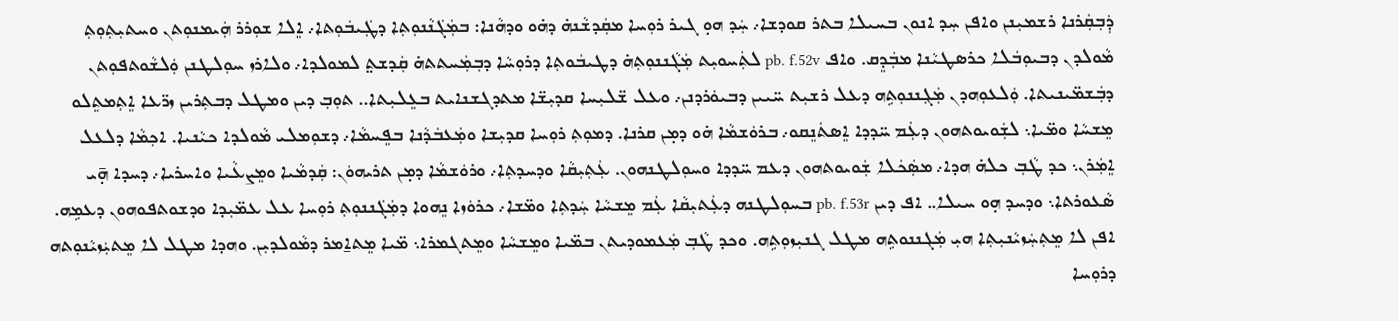ܕܲܒܼܩܲܪܢܐ ܪܫܡܝܼܢܢ ܘܐܦܢ ܚܼܕ ܐܢܘܢ ܒܚܝܠܐ ܒܬܪ ܩܘܕܫܐ܇ ܚܲܕ ܗܘ̣ ܓܝܪ ܪܘܼܚܐ ܡܩܲܕܫܵܢܗ̇ ܕܗ̇ܘ ܘܕܗܵܢܐ: ܒܡܲܓܿܢܵܢܘܼܬܼܐ ܕܛܲܝܒܿܘܼܬܐ܇ ܐܸܠܐ ܫܘܼܪܪ ܗܲܝܡܢܘܼܬܢ ܘܚܬܝܼܬܼܘܼܬܼ ܡܵܘܠܕܢ ܕܒܝܘܼܒܿܠܐ ܟܪܤܛܝܵܢܐ ܡܒܲܕܸܩ. ܘܐܦ pb. f.52v ܠܬܲܚܘܝܼܬ ܡܲܓܵܢܢܘܼܬܼܗ̇ ܕܛܝܒܿܘܬܼܐ ܕܪܘܼܚܵܐ ܕܒܼܡܲܚܬܬܗ̇ ܩܲܕܫܬ̤ ܠܡܘܠܕܐ܇ ܘܠܐܪܙ ܚܘܼܠܛܢܢ ܘܲܠܫܵܘܬܦܘܼܬܢ ܕܒܲܫܡ̈ܝܢܝܬܐ. ܘܲܠܥܘܼܗܕܢ ܡܲܓܼܢܢܘܼܬܹܗ ܕܥܠ ܪܫܝܼܬ ܚ̈ܝܝܢ ܕܒܝܘܿܪܕܢܢ܇ ܘܥܠ ܫ̈ܠܝܼܚܐ ܩܕܝܼܫ̈ܐ ܡܬܕܓܫܢܐܝܬ ܒܥܸܠܝܼܬܐ.. ܬܘܼܒܼ ܕܝܢ ܘܡܛܠ ܕܒܬܼܪܝܢ ܙܪ̈ܥܐ ܐܸܬܼܡܬܸܠܘ ܡܸܫܚܵܐ ܘܡ̈ܝܐ܆ ܠܫܲܘܝܘܬܗܘܢ ܕܥܲܡ ܚ̈ܕܕܐ ܐܸܤܬܿܢܸܩܘ܇ ܒܪܘܿܫܡܵܐ ܗ̇ܘ ܕܡ̣ܢ ܩܪܢܐ. ܕܡܘܼܬܼ ܪܘܼܚܐ ܩܕܝܼܫܐ ܘܡܲܥܒܿܕܵܢܐ ܒܦܸܚܡܵܐ܇ ܕܫܘܼܡܠܝ ܡܵܘܠܕܐ ܟܝܵܢܝܐ. ܐܟܼܡܵܐ ܕܠܥܠ ܐܸܡܲܪܢ܆ ܟܕ ܛܵܒܼ ܟܠܗ̇ ܗܕܐ܇ ܡܤܲܟܿܠܐ ܫܲܘܝܘܬܗܘܢ ܕܥܡ ܚ̈ܕܕܐ ܘܚܘܼܠܛܢܗܘܢ. ܥܲܬܼܝܼܩܵܐ ܘܕܚܕܬܼܐ܇ ܘܪܘܿܫܡܵܐ ܕܡ̣ܢ ܬܪܝܗܘܿܢ: ܩܲܕܡܵܝܐ ܘܡܸܨܥܵܝܐ ܘܐܚܪܝܐ܇ ܕܚܕܐ ܗ̣̄ܝ ܤܵܥܘܪܬܐ܆ ܘܕܚܕ ܗ̣ܘ ܚܝܠܐ.. ܐܦ ܕܝܢ pb. f.53r ܒܚܘܼܠܛܢܗ ܕܥܲܬܝܼܩܵܐ ܥܲܡ ܡܸܫܚܵܐ ܚܲܕܬܼܐ ܘܡ̈ܫܐ܇ ܟܪܘܿܙܐ ܢܸܗܘܐ ܕܡܲܓܿܢܢܘܼܬܼ ܪܘܼܚܐ ܥܠ ܥܡ̈ܝܼܕܐ ܘܕܫܘܬܦܘܗܘܢ ܕܥܡܹܗ. ܐܦܢ ܠܐ ܡܸܬܼܚܲܙܝܵܢܝܼܬܼܐ ܗܝܼ ܡܲܓܢܢܘܬܹܗ ܡܛܠ ܓܢܝܼܙܘܼܬܹܗ. ܘܟܕ ܛܵܒܼ ܡܲܥܡܘܕܝܬܢ ܒܡ̈ܝܐ ܘܡܸܫܚܵܐ ܘܡܸܬܓܡܪܐ܆ ܡ̈ܝܐ ܡܸܬܐ̱ܡܪ ܕܡܵܘܠܕܝܼܢ. ܘܗܕܐ ܡܛܠ ܠܐ ܡܸܬܝܲܙܝܵܢܘܼܬܗ ܕܪܘܼܚܐ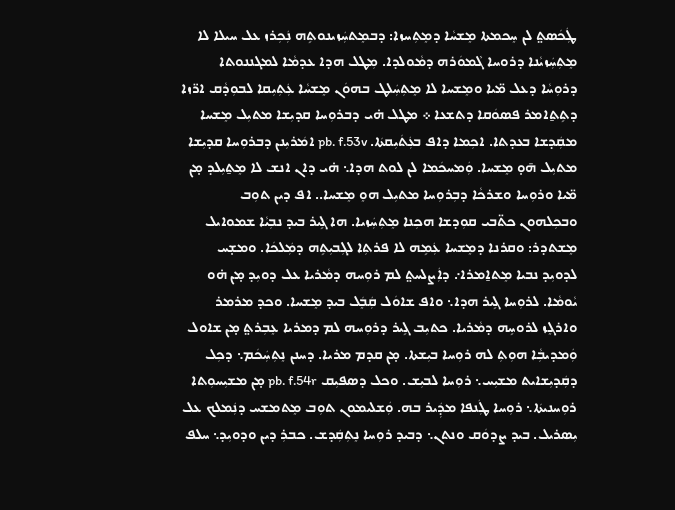ܛܲܟܿܤܬ̤ ܠܢ ܚܸܟܡܬܐ ܡܸܫܚܵܐ ܕܡܸܬܼܚܙܐ: ܕܒܡܸܬܚܲܙܝܢܘܬܹܗ ܢܲܟܼܪܙ ܥܠ ܚܝܠܐ ܠܐ ܡܸܬܼܚܲܙܝܵܢܐ ܕܪܘܚܐ ܓܵܡܘܿܪܗ ܕܡܵܘܠܕܐ. ܡܼܛܠ ܗܕܐ ܥܕܡܵܐ ܠܡܓܢܢܘܬܐ ܕܪܘܼܚܵܐ ܕܥܠ ܡ̈ܝܐ ܘܡܸܫܚܐ ܠܐ ܡܸܬܼܚܲܠܛ ܒܗܘܿܢ ܡܸܫܚܵܐ ܥܲܬܼܝܼܩܐ ܠܒܘܼܕܵܩ ܐܪ̈ܙܐ ܕܬܹܬ̱ܐܡܪ ܦܤܘܿܩܐ ܕܬܫܥܐ ܀ ܡܛܠ ܗ̇ܝ ܕܒܪܘܼܚܐ ܩܕܝܼܫܐ ܡܬܝܼܠ ܡܸܫܚܐ ܡܩܲܕܫܐ ܒܥܕܬܐ. ܐܟܼܡܐ ܕܐܦ ܒܥܲܬܿܝܼܩܬܿܐ. pb. f.53v ܐܡܿܪܝܼܢܢ ܕܒܪܘܼܚܐ ܩܕܝܼܫܐ ܡܬܝܼܠ ܗ̄ܘ̣ ܡܸܫܚܐ. ܘܲܡܚܟܿܡܐ ܠܢ ܠܘܬ ܗܕܐ܆ ܗ̇ܝ ܕܐܢ ܐܢܫ ܠܐ ܡܸܬ̱ܝܼܠܕ ܡ̣ܢ ܡ̈ܝܐ ܘܪܘܼܚܐ ܘܫܪܟܵܐ ܕܒܼܪܘܼܚܐ ܡܬܝܼܠ ܗܘܸ ܡܸܫܚܐ.. ܐܦ ܕܝܢ ܬܘܼܒ ܘܒܟܼܠܗܘܢ ܟܬ̈ܒܝ ܩܘܼܕܫܐ ܗܟܼܢܐ ܡܸܬܼܚܲܙܝܐ. ܗܐ ܓܹܝܪ ܒܝܕ ܢܒܼܝܵܐ ܫܡܘܐܝܠ ܡܸܫܬܕܪ: ܘܩܪܢܐ ܕܡܸܫܚܐ ܥܲܡܹܗ ܠܐ ܦܪܬܼܐ ܠܓܼܒܝܼܬܹܗ ܕܡܲܠܟܿܐ. ܘܡܫ̣ܚ ܠܕܘܝܼܕ ܢܒܝܐ ܡܸܬܐ̱ܡܪܐ܇ ܕܐܲܨܠܚܬ̤ ܠܡ ܪܘܼܚܗ ܕܡܵܪܝܐ ܥܠ ܕܘܝܼܕ ܡ̣ܢ ܗ̇ܘ ܝܵܘܡܵܐ. ܠܪܘܼܚܐ ܓܹܝܪ ܗܕܐ܆ ܘܐܦ ܫܐܘܿܠ ܩܲܒܸܿܠ ܒܝܕ ܡܸܫܚܐ. ܘܟܕ ܡܪܡܪ ܘܐܪܓܸܙ ܠܪܘܚܹܗ ܕܡܵܪܝܐ. ܟܬܝܼܒ ܓܹܝܪ ܕܪܘܼܚܗ ܠܡ ܕܡܪܝܐ ܥܸܒܼܪܬ̤ ܡ̣ܢ ܫܐܘܠ ܘܲܡܕܝܒܼܵܐ ܗܘܼܬܼ ܠܗ ܪܘܼܚܐ ܒܝܼܫܬܐ. ܡ̣ܢ ܩܕܡ ܡܪܝܐ. ܕܚܢܢ ܢܸܬܼܚܲܟܿܡ܆ ܕܟܼܠ ܕܩܲܕܝܼܫܐܝܬ ܡܫܝܼܚ܆ ܪܘܼܚܐ ܠܒܝܼܫ. ܘܟܠ ܕܤܦܝܼܩ pb. f.54r ܡ̣ܢ ܡܫܝܼܚܘܼܬܐ ܪܘܼܚܢܝܬܿܐ܆ ܪܘܼܚܐ ܛܲܢܦܐ ܡܕܲܝܪ ܒܗ. ܘܲܫܠܝܡܘܢ ܬܘܼܒ ܡܸܬܡܫܚ ܕܢܲܡܠܟ ܥܠ ܝܼܤܪܝܠ. ܒܝܕ ܨܕܘܿܩ ܘܢܬܢ܆ ܕܒܝܕ ܪܘܼܚܐ ܢܸܬܼܩܲܕܫ. ܟܒܪܼ ܕܝܢ ܘܕܘܝܼܕ܆ ܚܠܦ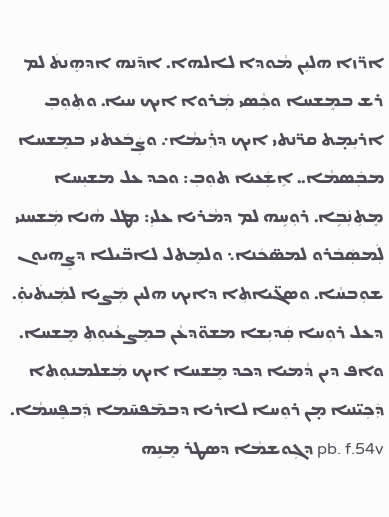ܐܪ̈ܙܐ ܗܠܝܼܢ ܡܵܘܕܐ ܠܐܠܗܐ. ܐܕ̃ܢܗ ܐܕܗܸܢܬܿ ܠܡ ܪܫ ܒܡܸܫܚܐ ܘܟܼܵܤܝ ܡܲܪܘܐ ܐܝܟ ܚܝܐ. ܘܬܼܘܼܒܼ ܐܪܝܼܡ̣ܬ ܩܪ̈ܢܬܝ ܐܝܟ ܕܪܲܝܡܵܐ܇ ܘܨܲܒܿܥܬܢܝ ܒܡܸܫܚܐ ܡܒܲܤܡܵܐ.. ܐܹܫܲܥܝܐ ܬܘܼܒܼ: ܘܟܕ ܥܠ ܡܫܝܼܚܐ ܡܸܬܼܢܲܒܹܐ. ܪܘܼܚܹܗ ܠܡ ܕܡܵܪܝܐ ܥܠܝܼ: ܡܛܠ ܗܵܢܐ ܡܲܫܚܢܝ ܠܲܡܤܲܒܿܪܘ ܠܡܤ̈ܟܿܢܐ܆ ܘܠܡܸܬܠ ܠܐܒ̈ܝܠܐ ܕܨܸܗܝܘܢ ܫܘܼܒܚܵܐ. ܘܤܓ̈ܝܐܬܼܐ ܕܐܝܟ ܗܠܝܢ ܡܲܨܝܐ ܠܡܲܝܬܿܝܘܼ̇. ܕܥܠ ܪܘܼܚܐ ܩܲܕܝܼܫܐ ܡܫܘ̈ܕܥܵܢ ܒܡܸܨܥܵܝܘܼܬܼ ܡܸܫܚܐ. ܘܐܦ ܕܝܢ ܕܵܡܝܐ ܕܟܕ ܡܸܫܚܐ ܐܝܟ ܡܲܫܠܡܢܘܼܬܐ ܕܲܟܼܝ̈ܢܝܐ ܡ̣ܢ ܪܘܼܚܐ ܠܐܪܝܐ ܕܒܡ̃ܦܚ̃ܡܐ ܕܲܒܦܸܚܡܵܐ. pb. f.54v ܕܓܼܘܫܡܵܐ ܕܤܛܪ ܡܸܢܹܗ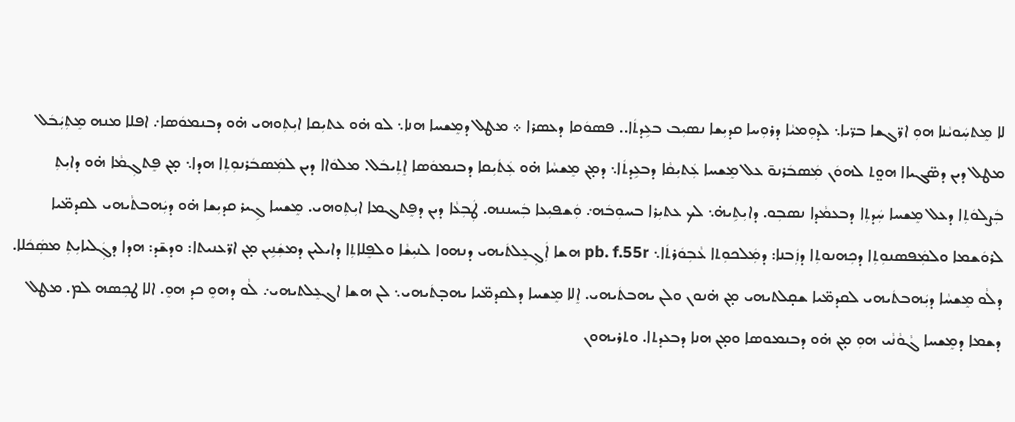ܠܐ ܡܸܬܚܲܘܝܵܢܐ ܗܘܼ ܐܪ̈ܓܫܐ ܒܪ̈ܝܐ܆ ܠܕܘܼܡܝܵܐ ܕܪܘܼܚܐ ܩܕܝܼܫܐ ܢܤܝܼܒ ܒܥܹܕܬܿܐ.. ܦܤܘܿܩܐ ܕܥܤܪܐ ܀ ܡܛܠ ܕܡܸܫܚܐ ܗܢܐ܆ ܠܘ ܗ̇ܘ ܥܬܝܼܩܐ ܐܝܼܬܼܘܗܝ ܗ̇ܘ ܕܒܢܡܘܿܤܐ܇ ܐܦܠܐ ܡܢܗ ܡܸܬܼܝܲܒܿܠ ܡܛܠ ܕܝܢ ܕܤ̈ܓܝܐܐ ܗܘ̤ܬ ܠܗܘܿܢ ܡܲܤܒܿܪܢܘ̄ ܥܠ ܡܸܫܚܐ ܥܲܬܝܼܩܵܐ ܕܒܥܹܕܬܿܐ܆ ܕܡ̣ܢ ܡܸܫܚܵܐ ܗ̇ܘ ܥܲܬܿܝܼܩܐ ܕܒܢܡܘܿܤܐ ܐܸܬܼܝܒܿܠ. ܡܠܘܿܐܐ ܕܝܢ ܠܡܲܤܒܿܪܢܘܼܬܼܐ ܗܕܐ܆ ܡ̣ܢ ܦܸܬܓܼܡܵܐ ܗ̇ܘ ܕܐܝܼܬܼ ܒܲܨܠܘܿܬܼܐ ܕܥܠ ܡܸܫܚܐ ܚܲܕܬܼܐ ܕܒܥܡܵܕܐ ܢܤܒܼܘ. ܕܐܝܼܬܹܝܗ̇܆ ܠܟ ܥܬܝܼܪܐ ܒܚܘܼܒܿܗ܇ ܘܲܫܦܝܼܥܐ ܒܲܚܢܢܗ. ܛܲܒܼܥܵܐ ܕܝܢ ܕܦܸܬܓܡܐ ܐܝܼܬܼܘܗܝ. ܡܸܫܚܐ ܓܹܝܪ ܩܕܝܼܫܐ ܗ̇ܘ ܕܝܲܗܒܬܵܝܗܝ ܠܩܕܡ̈ܝܐ ܠܪܘܿܫܡܐ ܘܠܡܲܦܤܢܘܼܬܼܐ ܕܟܼܗܢܘܬܼܐ ܕܙܲܒܢܐ: ܕܡܲܠܟܘܼܬܐ ܥܵܒܼܘܿܪܬܿܐ܆ pb. f.55r ܗܫܐ ܐܲܓܼܥܸܠܬܿܝܗܝ ܕܢܗܘܐ ܠܢܝܼܫܵܐ ܘܠܦܸܠܐܬܼܐ ܕܐܝܠܝܢ ܕܡܫܲܢܹܝܢ ܡ̣ܢ ܐܪ̈ܥܢܝܬܐ: ܘܕܫ̄ܕ: ܗܕܐ ܕܓܲܠܝܐܝܼܬܼ ܡܤܲܟܿܠܐ. ܕܠܵܘ ܡܸܫܚܵܐ ܕܝܲܗܒܬܿܝܗܝ ܠܩܕܡ̈ܝܐ ܫܩ̣ܠܬܝܗܝ ܡ̣ܢ ܗ̇ܢܘܢ ܘܠܢ ܝܗܒܬܿܝܗܝ. ܐܸܠܐ ܡܸܫܚܐ ܕܠܩܕܡ̈ܝܐ ܝܗܒ̣ܬܿܝܗܝ܆ ܠܢ ܗܫܐ ܐܓܥܸܠܬܝܗܝ܇ ܠܵܘ ܕܗܘܸ ܟܕ ܗܘܸ. ܐܠܐ ܛܟܼܤܗ ܠܡ. ܡܛܠ ܕܫܡܐ ܕܡܸܫܚܐ ܓܵܘܵܢܵܝ ܗܘܼ ܡ̣ܢ ܗ̇ܘ ܕܒܢܡܘܤܐ ܘܡ̣ܢ ܗܢܐ ܕܒܥܕܬܐ. ܘܬܪܝܗܘܢ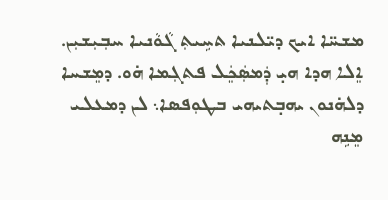ܡܫܚ̈ܐ ܐܝܟ ܕܝ̈ܠܢܝܐ ܬܚܹܝܬܼ ܓܵܘܵܢܝܐ ܚܒܼܝܼܫܝܼܢ. ܐܸܠܐ ܗܕܐ ܗܝ̣ ܕܲܡܤܲܟܸܿܠ ܦܬܓܼܡܐ ܗ̇ܘ. ܕܡܸܫܚܐ ܕܠܗ̇ܢܘܢ ܝܗܒ̣ܬܝܗܝ ܒܛܘܼܦܤܐ܆ ܠܢ ܕܡܥܠܝ ܡܸܢܹܗ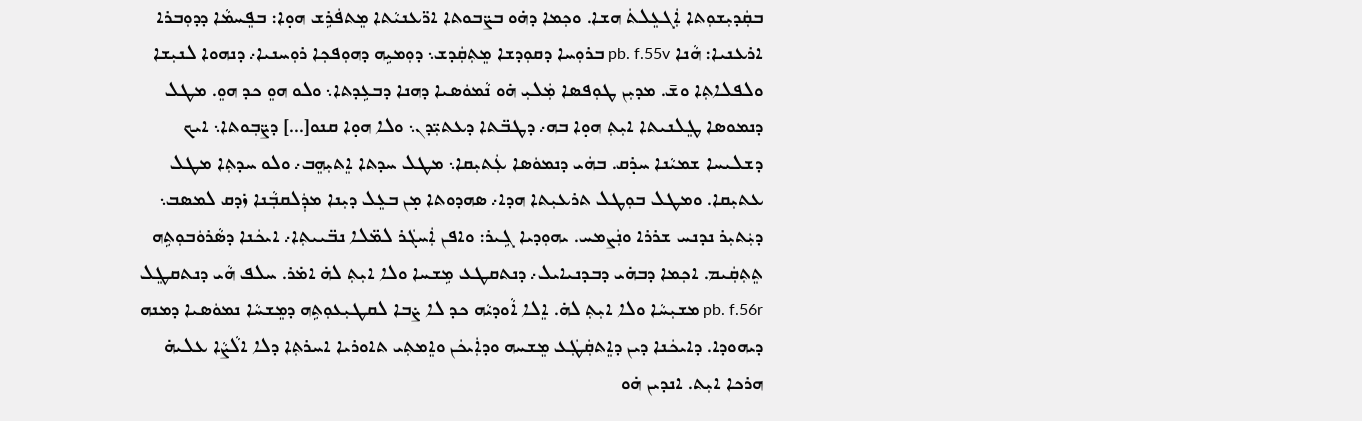ܒܩܲܕܝܼܫܘܼܬܐ ܐܲܓܥܸܠܬܿ ܗܫܐ. ܘܟܼܡܐ ܕܗ̇ܘ ܒܨ̈ܒܘܬܐ ܐܪ̈ܥܢܝܵܬܐ ܡܸܬܦܿܪܹܫ ܗܘ̣ܐ: ܒܦܸܚܡܵܐ ܕܕܘܼܒܪܐ ܐܪܥܢܝܐ: ܗܵܢܐ pb. f.55v ܒܪܘܼܚܐ ܕܩܘܼܕܫܐ ܡܸܬܼܩܲܕܫ܆ ܕܘܼܡܝܹܗ ܕܗܘܼܦܟܼܐ ܪܘܼܚܢܝܐ܇ ܕܢܗܘܐ ܠܢܝܼܫܐ ܘܠܦܠܐܬܼܐ ܘܫ̄. ܡܕܝܼܢ ܛܘܼܦܤܐ ܡܲܠܝܼ ܗ̇ܘ ܢܵܡܘܿܤܝܐ ܕܗܢܐ ܕܒܥܹܕܬܐ܆ ܘܠܘ ܗܘܸ ܟܕ ܗܘܸ. ܡܛܠ ܕܢܡܘܤܐ ܛܸܠܢܝܬܐ ܐܝܼܬܼ ܗܘ̣ܐ ܒܗ܇ ܕܛܒ̈ܬܐ ܕܥܬܝܼ̈ܕܢ܆ ܘܠܐ ܗܘ̣ܐ ܩܢܘ[...] ܕܨ̈ܒܼܘܬܐ܆ ܐܝܟ ܕܫܠܝܚܐ ܫܡܝܵܢܐ ܚܪ̣ܩ. ܒܗܿܝ ܕܢܡܘܿܤܐ ܥܲܬܝܼܩܐ܆ ܡܛܠ ܚܕܬܐ ܐܸܬܝܼܗܸܒ܇ ܘܠܘ ܚܕܬܼܐ ܡܛܠ ܥܬܝܼܩܐ. ܘܡܛܠ ܒܘܼܛܠ ܬܪܥܝܼܬܐ ܗܕܐ܇ ܤܗܕܘܬܐ ܡ̣ܢ ܒܥܸܠ ܕܝܼܢܐ ܡܕܲܠܩܒܼܵܢܐ ܙ̇ܕܩ ܠܡܤܒ܆ ܕܝܲܬܝܼܪ ܢܕܢܚ ܫܪܪܐ ܘܢܲܨܡܚ. ܝܗܘܼܕܝܐ ܓܹܝܪ: ܘܐܦܢ ܐܲܚܓܿܪ ܠܡ̈ܠܐ ܢܒ̈ܝܝܬܼܐ܇ ܐܝܟܿܢܐ ܕܤܵܪܘܿܒܘܼܬܹܗ ܬܸܬܼܩܲܝܡ. ܐܟܼܡܐ ܕܒܗ̇ܝ ܕܒܕܢܝܐܝܠ܇ ܕܢܬܩܛܥ ܡܹܫܚܐ ܘܠܐ ܐܝܼܬܼ ܠܗ̇ ܐܡ̇ܪ. ܚܠܦ ܗܵܝ ܕܢܬܩܛܸܠ pb. f.56r ܡܫܝܼܚܵܐ ܘܠܐ ܐܝܼܬܼ ܠܗ̇. ܐܸܠܐ ܐܵܘܕܝܵܗ ܟܕ ܠܐ ܨ̇ܒܐ ܠܩܛܝܼܥܘܼܬܹܗ ܕܡܸܫܚܵܐ ܢܡܘܿܤܝܐ ܕܡܢܗ ܕܝܗܘܕܐ. ܕܐܝܟܿܢܐ ܕܝܢ ܕܐܸܬܩܲܛܲܥ ܡܸܫܚܗ ܘܕܐܲܝܟܿܢ ܘܐܸܡܬܼܝ ܬܐܘܪܝܐ ܐܚܪܬܼܐ ܕܠܐ ܐܠܵܨܵܐ ܥܠܝܗ̇ ܗܪܟܐ ܐܝܼܬ. ܐܢܕܝܢ ܗ̇ܘ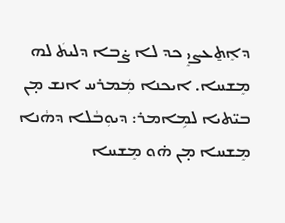ܕܐܸܬ̱ܥܨܝܸ ܟܕ ܠܐ ܨ̇ܒܐ ܕܠܝܬܿ ܠܗ ܡܸܫܚܐ. ܐܝܟܢܐ ܡܲܡܪܚ ܐܢܫ ܡ̣ܢ ܒܝ̈ܬܝܐ ܠܡܹܐܡܪ: ܕܝܘܼܒܵܠܐ ܕܗܵܢܐ ܡܸܫܚܐ ܡ̣ܢ ܗ̇ܘ ܡܸܫܚܐ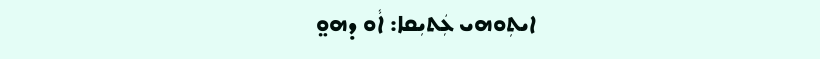ܐܝܬܼܘܗܝ ܥܲܬܝܼܩܐ: ܐܵܘ ܕܗܘ̤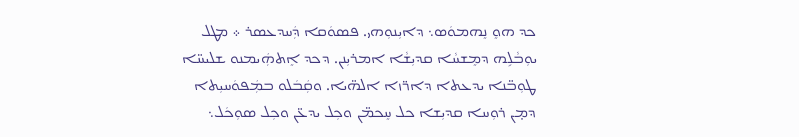ܟܕ ܗܘܸ ܢܸܗܡܘܿܣ܆ ܕܐܝܼܢܘܼܗܝ. ܦܤܘܿܩܐ ܕܲܚܕܥܤܪ ܀ ܡܛܠ ܝܘܼܒܵܠܹܗ ܕܡܸܫܚܵܐ ܩܕܝܼܫܵܐ ܐܡܪܝܼܢܢ. ܕܟܕ ܐܸܬܗܲܝܡܢܘ ܫܠܝܚ̈ܐ ܛܘܼܒ̈ܢܐ ܝܕܥܬܐ ܕܐܪ̈ܙܐ ܐܠܗ̈ܝܐ. ܘܩܲܒܿܠܘ ܒܡܲܦܘܿܚܝܼܬܐ ܕܡ̣ܢ ܪܘܼܚܐ ܩܕܝܼܫܐ ܟܠ ܚܸܟܡ̈ܢ ܘܟܼܠ ܝܕܥ̈ܢ ܘܟܼܠ ܤܘܼܟܿܠ܆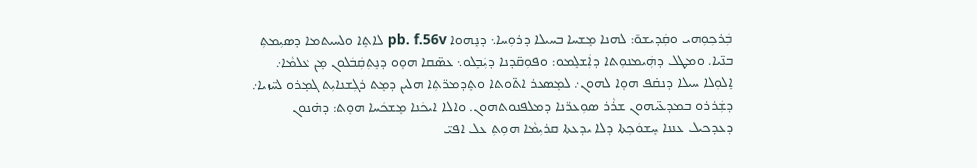ܒܲܪܟܼܘܼܗܝ ܘܩܲܕܝܫܘ̄: ܠܗܢܐ ܡܸܫܚܐ ܒܚܝܠܐ ܕܪܘܼܚܐ܆ ܕܢܸܗܘܐ pb. f.56v ܠܐܬܸܐ ܘܠܚܝܬܡܐ ܕܤܝܼܡܬܼ ܒܢ̈ܝܐ. ܘܡܛܠ ܕܗܲܝܡܢܘܼܬܐ ܕܐܲܫܠܸܡܘ: ܘܦܘܼܩ̈ܕܢܐ ܕܝܲܒܸܠܘ܆ ܥܤ̈ܩܐ ܗܘ̣ܘ ܕܢܸܬܼܩܲܒܿܠܘܢ ܡ̣ܢ ܥܵܠܡܵܐ܇ ܐܸܠܘܼܠܐ ܚܝܠܐ ܕܢܩ̇ܦ ܗܘ̣ܐ ܠܗܘܢ܇ ܠܡܸܤܥܪ ܐܬ̈ܘܬܐ ܘܬܸܕܡܪ̈ܬܼܐ ܗܠܝܢ ܕܡܸܬ ܪܓܼܫܢܐܝܼܬ ܓܡ̣ܪܘ ܠܚ̈ܙܝܐ܇ ܕܫܲܪܪܘ ܒܡܕܥ̈ܝܗܘܢ ܫܪܵܪ ܤܘܼܥܪ̈ܢܐ ܕܡܠܦܢܘܬܗܘܢ. ܘܐܠܐ ܐܝܟܿܢܐ ܡܸܫܟܿܚܐ ܗܘ̣ܬ: ܕܗ̇ܢܘܢ ܕܥܕܟܝܠ ܥܢܢܐ ܚܸܫܘܿܟܼܬܐ ܕܠܐ ܝܕܥܬܐ ܩܪܝܼܡܵܐ ܗܘܼܬܼ ܥܠ ܐܦܝ̈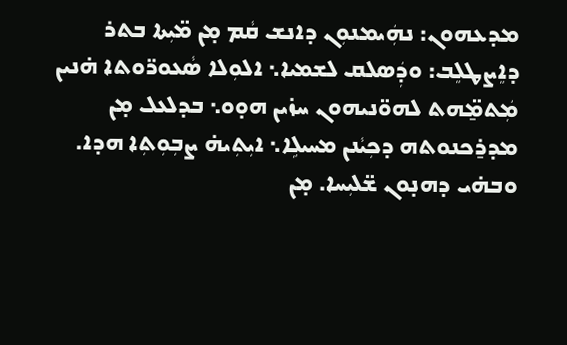ܡܕܥܗܘܢ: ܢܗܲܝܡܢܘܼܢ ܕܐܢܫ ܩܵܡ ܡ̣ܢ ܡ̈ܝܼܬܐ ܒܬܪ ܕܐܸܨܛܠܸܒ: ܘܕܲܤܠܩ ܠܫܡܝܐ܆ ܐܠܘܼܠܐ ܤܵܥܘܪ̈ܘܬܐ ܗ̇ܢܝܢ ܡܲܬܡ̱̈ܗܬ ܠܗܘ̈ܢܝܗܘܢ ܚܙ̇ܝܢ ܗܘ̣ܘ܆ ܒܕܠܥܠ ܡ̣ܢ ܡܕܪ̱ܟܢܘܬܗ ܕܟܼܝܵܢܢ ܡܚܝܠܹܐ܆ ܐܝܼܬܼܝܗ̇ ܨܒܼܘܼܬܼܐ ܗܕܐ. ܘܒܗ̇ܝ ܕܗܢ̣ܘܢ ܫ̈ܠܝܼܚܐ. ܡ̣ܢ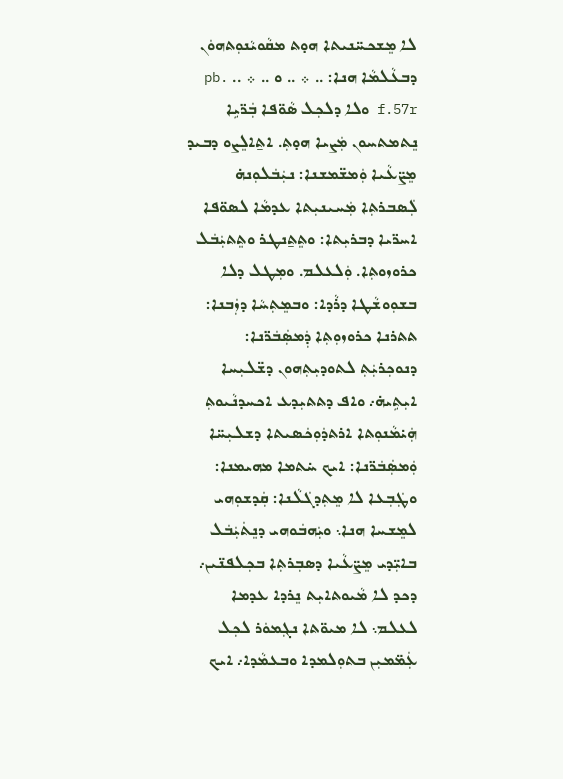ܠܐ ܡܸܫܟܚ̈ܢܝܬܐ ܗܘ̣ܬ ܡܩܵܘܝܵܢܘܼܬܗܘܿܢ ܕܒܥܵܠܡܵܐ ܗܢܐ: .. ܀ .. ܘ .. ܀ .. pb. f.57r ܘܠܐ ܕܠܟܼܠ ܤܵܘ̈ܦܐ ܒܲܪ̈ܝܹܐ ܢܸܬܡܬܚܘܢ ܡܲܨܝܐ ܗܘ̣ܬܼ. ܐܬ̱ܐܠܸܨܘ ܕܒܝܕ ܡܸܨ̈ܥܵܝܐ ܘܲܡܫ̈ܡܫܢܐ: ܢܝܲܒܿܠܘܼܢܗ̇ ܠܲܤܒܪܬܼܐ ܡܲܚܝܢܝܼܬܐ ܥܕܡܵܐ ܠܤܘ̈ܦܐ ܐܚܪ̈ܝܐ ܕܒܪܝܼܬܐ: ܘܬܸܬ̱ܢܛܪ ܘܬܸܬܝܲܒܿܠ ܟܪܘܙܘܬܼܐ. ܘܲܠܥܠܡ. ܘܡܼܛܠ ܕܠܐ ܒܫܘܼܘܫܵܛܐ ܕܪܵܕܐ: ܘܒܡܸܬܼܚܵܐ ܕܙܲܒܢܐ: ܬܬܪܢܐ ܟܪܘܙܘܼܬܼܐ ܕܲܡܤܲܒܿܪ̈ܢܐ: ܕܢܘܟܼܪܝܲܬܼ ܠܬܘܕܝܼܬܼܗܘܢ ܕܫ̈ܠܝܼܚܐ ܐܝܼܬܹܝܗ̇܇ ܘܐܦ ܕܬܬܝܼܕܥ ܐܟܚܕܢܵܝܘܬܼ ܗܲܝ̇ܡܵܢܘܼܬܐ ܐܪܬܕܿܘܼܟܿܤܝܬܐ ܕܫܠܝܼܚ̈ܐ ܘܲܡܤܲܒܿܪ̈ܢܐ: ܐܝܟ ܚ̇ܬܡܐ ܡܗܝܡܢܐ: ܘܛܲܒܼܥܐ ܠܐ ܡܸܬܼܕܓܿܠܵܢܐ: ܩܲܕܫܘܼܗܝ ܠܡܸܫܚܐ ܗܢܐ܆ ܘܝܲܗܒܿܘܗܝ ܕܢܸܬܿܝܲܒܿܠ ܒܐܝܼ̈ܕܝ ܡܸܨ̈ܥܵܝܐ ܕܤܒܼܪܬܼܐ ܒܟܼܠܦܢ̈ܝܢ܇ ܕܟܕ ܠܐ ܡܵܝܘܬܐܝܼܬ ܢܸܪܕܐ ܥܕܡܐ ܠܥܠܡ܆ ܠܐ ܡܝܘ̈ܬܐ ܢܓܼܡܘܿܪ ܠܟܼܠ ܥܲܡ̈ܡܝܼܢ ܒܬܘܼܠܡܕܐ ܘܒܥܡܵܕܐ܇ ܐܝܟ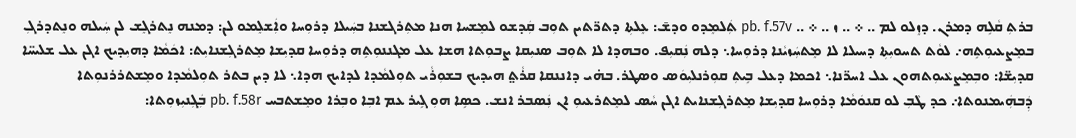ܒܪܬܼ ܩܵܠܹܗ ܕܡܪܢ. ܕܙܸܠܘ ܠܡ .. ܀ .. ܙ .. ܀ .. pb. f.57v ܬܲܠܡܸܕܘ ܘܕܫ̄: ܥܸܠܬܼܐ ܕܬܪ̈ܬܝܢ ܬܘܼܒ ܩܲܕܫܘ ܠܡܸܫܚܐ ܗܢܐ ܡܬܼܪܓܫܢܐ ܒܚܲܝܠܐ ܕܪܘܼܚܐ ܘܐܲܫܠܸܡܘ ܠܢ: ܕܡܢܗ ܢܸܬܪܓܸܫ ܠܢ ܚܲܝܠܗ ܘܢܸܬܕܪܓܼ ܒܡܸܨܥܝܘܼܬܹܗ܇ ܠܘܵܬ ܬܚܘܝܼܬܼܐ ܕܚܝܠܐ ܠܐ ܡܸܬܚܲܙܝܵܢܐ ܕܪܘܼܚܐ܆ ܕܠܗ ܢܲܩܝܼܦ. ܘܒܗܕܐ ܠܐ ܬܘܼܒ ܤܢܝܼܩܐ ܨܒܘܼܬܐ ܗܫܐ ܥܠ ܡܓܢܢܘܼܬܹܗ ܕܪܘܼܚܐ ܩܕܝܼܫܐ ܡܸܬܪܓܼܫܢܐܝܼܬ: ܐܟܿܡܵܐ ܕܗܝܼܕܝܟ ܐܓܢ ܥܠ ܫܠܝܚ̈ܐ ܩܕܝܼܫ̈ܐ: ܘܒܼܡܸܨܥܵܝܘܼܬܗܘܢ ܥܠ ܐܚܪ̈ܢܐ܆ ܐܟܡܐ ܕܥܠ ܒܹܝܬܼ ܩܘܼܪܢܠܝܼܘܿܣ ܘܤܛܪ. ܒܗ̇ܝ ܕܐܢܢܩܐ ܩܪܵܬ̤ ܗܝܕܝܟ ܒܫܘܼܪܵܝ ܬܘܼܠܡܵܕܐ ܠܕܐܝܟ ܗܕܐ܆ ܠܐ ܕܝܢ ܒܬܪ ܬܘܼܠܡܵܕܐ ܘܡܸܫܬܪܪܢܘܼܬܐ ܕܲܒܗܲܝܡܢܘܬܐ܇ ܟܕ ܛܵܒܼ ܠܘ ܩܢܘܿܡܵܐ ܕܪܘܼܚܐ ܩܕܝܼܫܐ ܡܸܬܪܓܼܫܢܐܝܬ ܐܓܢ ܚܵܣ ܠܡܸܬܪܥܝܘܼ ܐܢ ܢܲܤܒܪ ܐܢܫ. ܟܤܹܐ ܗܘܼ ܓܹܝܪ ܥܡ ܐܒܼܐ ܘܒܼܪܐ ܘܡܸܫܬܒܚ pb. f.58r ܒܲܓܼܢܝܼܙܘܼܬܐ: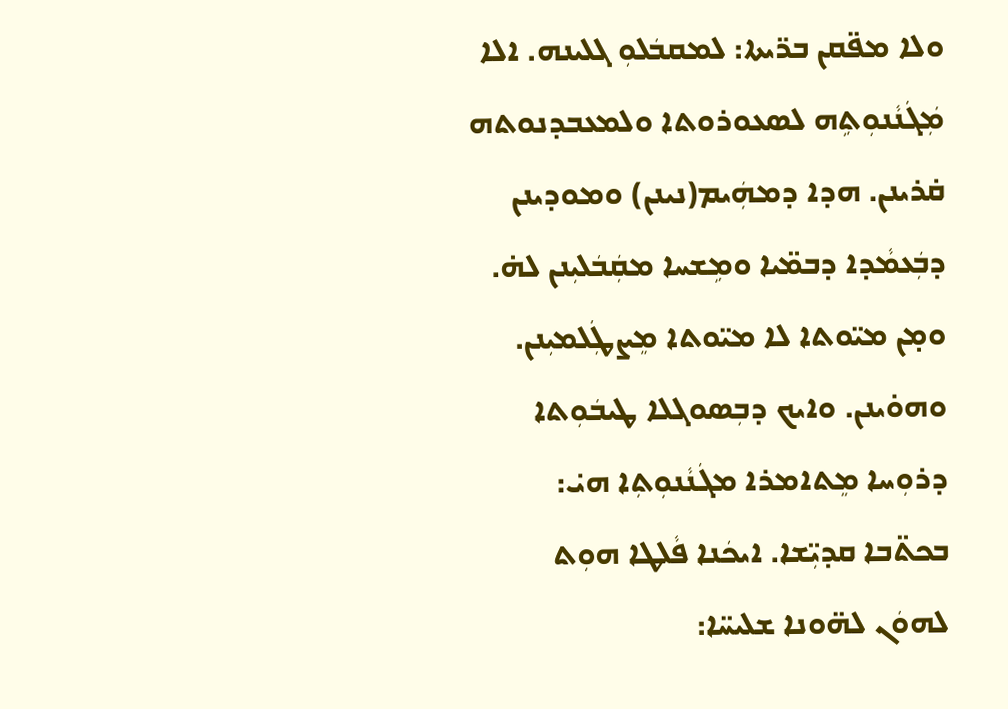ܘܠܐ ܡܦ̈ܩܢ ܒܪ̈ܝܬܐ: ܠܡܩܒܿܠܘܼ ܓܠܝܢܗ. ܐܠܐ ܡܲܓܿܢܵܢܘܼܬܹܗ ܠܤܥܘܪܘܬܐ ܘܠܡܥܒܕܢܘܬܗ ܩ̇ܪܝܢܢ. ܗܕܐ ܕܡܗܲܝܡ(ܢܝܢܢ) ܘܡܘܕܝܢܢ ܕܒܲܥܡܵܕܐ ܕܒܡ̈ܝܐ ܘܡܹܫܚܐ ܡܩܲܒܿܠܝܼܢܢ ܠܗ̇. ܘܡ̣ܢ ܡܝ̈ܘܬܐ ܠܐ ܡܝ̈ܘܬܐ ܡܸܨܛܲܠܡܝܼܢܢ. ܘܗܘ̇ܝܢܢ. ܘܐܝܟ ܕܒܼܤܘܓܠܐ ܛܝܒܿܘܼܬܐ ܕܪܘܼܚܐ ܡܸܬܐܡܪܐ ܡܓܿܢܵܢܘܼܬܼܐ ܗܝ̇: ܒܟܬ̈ܒܐ ܩܕܝܼ̈ܫܐ. ܐܝܟܿܢܐ ܦܵܠܛܐ ܗܘܼܬ ܠܗܘܿܢ ܠܗ̈ܘܢܐ ܫܠܝܚ̈ܐ: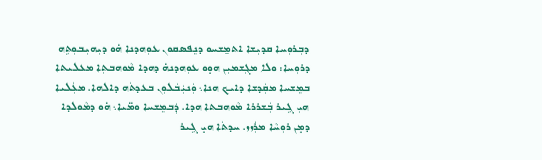ܕܒܼܪܘܼܚܐ ܩܕܝܼܫܐ ܐܬܡ̱ܫܚܘ ܕܢܸܦܤܩܘܢ ܥܘܼܗܕܢܐ ܗ̇ܘ ܕܝܼܗܝܼܒܘܼܬܹܗ ܕܪܘܼܚܐ: ܘܠܐ ܡܓܼܫܡܝܼܢ ܗܘ̣ܘ ܥܘܼܗܕܢܗ̇ ܕܗܕܐ ܡܵܘܗܒܬܼܐ ܡܥܠܝܬܐ ܒܡܸܫܚܐ ܡܩܲܕܫܐ ܕܐܝܟ ܗܢܐ܆ ܘܲܢܝܲܒܿܠܘܼܢ ܒܥܕܬܿܗ ܕܐܠܗܐ. ܡܥܲܠܝܐ ܗܝܼ ܓܹܝܪ ܒܲܫܪܪܐ ܡܵܘܗܒܬܐ ܗܕܐ. ܕܲܒܡܸܫܚܐ ܘܡ̈ܝܐ܆ ܗ̇ܘ ܕܡܵܘܠܕܐ ܕܡ̣ܢ ܪܘܼܚܵܐ ܡܪܲܙܙ. ܚܕܬܿܐ ܗܝ̣ ܓܹܝܪ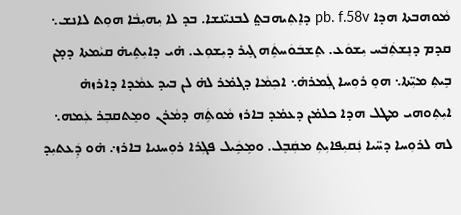ܡܵܘܗܒܬܐ ܗܕܐ pb. f.58v ܕܐܸܬܼܝܗܒܬ̤ ܠܒܢܝ̈ܢܫܐ. ܒܕ ܠܐ ܝܼܗܝܼܒܵܐ ܗܘܼܬ ܠܐܢܫ܆ ܩܕܡ ܕܢܸܫܬܲܒܿܚ ܝܼܫܘܿܥ. ܬܸܫܒܿܘܿܚܬܹܿܗ ܓܹܝܪ ܕܝܼܫܘܼܥ. ܗ̇ܝ ܕܐܝܼܬܹܝܗ̇ ܩܝܵܡܬܐ ܕܡ̣ܢ ܒܹܝܬܼ ܡܝܼ̈ܬܐ܆ ܗܘܸ ܪܘܼܚܐ ܓܲܡܪܗ̇܆ ܐܟܼܡܵܐ ܕܓܡ̇ܪ ܠܗ̇ ܠܢ ܒܝܕ ܥܡܵܕܐ ܕܐܪܙܗ̇ ܐܝܼܬܼܘܗܝ ܡܛܠ ܗܕܐ ܟܠܡ̇ܢ ܕܥܡ̇ܕ ܒܐܪܙ ܡܵܘܬܹܿܗ ܕܡܵܪܢ ܘܡܸܬܩܒܼܪ ܥܲܡܗ܆ ܠܗ ܠܪܘܼܚܐ ܕܚ̈ܝܐ ܢܲܩܝܼܦܐܝܼܬܼ ܡܩܲܒܸܠ. ܘܡܹܟܹܿܝܠ ܦܓܼܪܐ ܪܘܼܚܢܝܐ ܒܐܪܙ܇ ܗ̇ܘ ܕܲܥܬܝܼܕ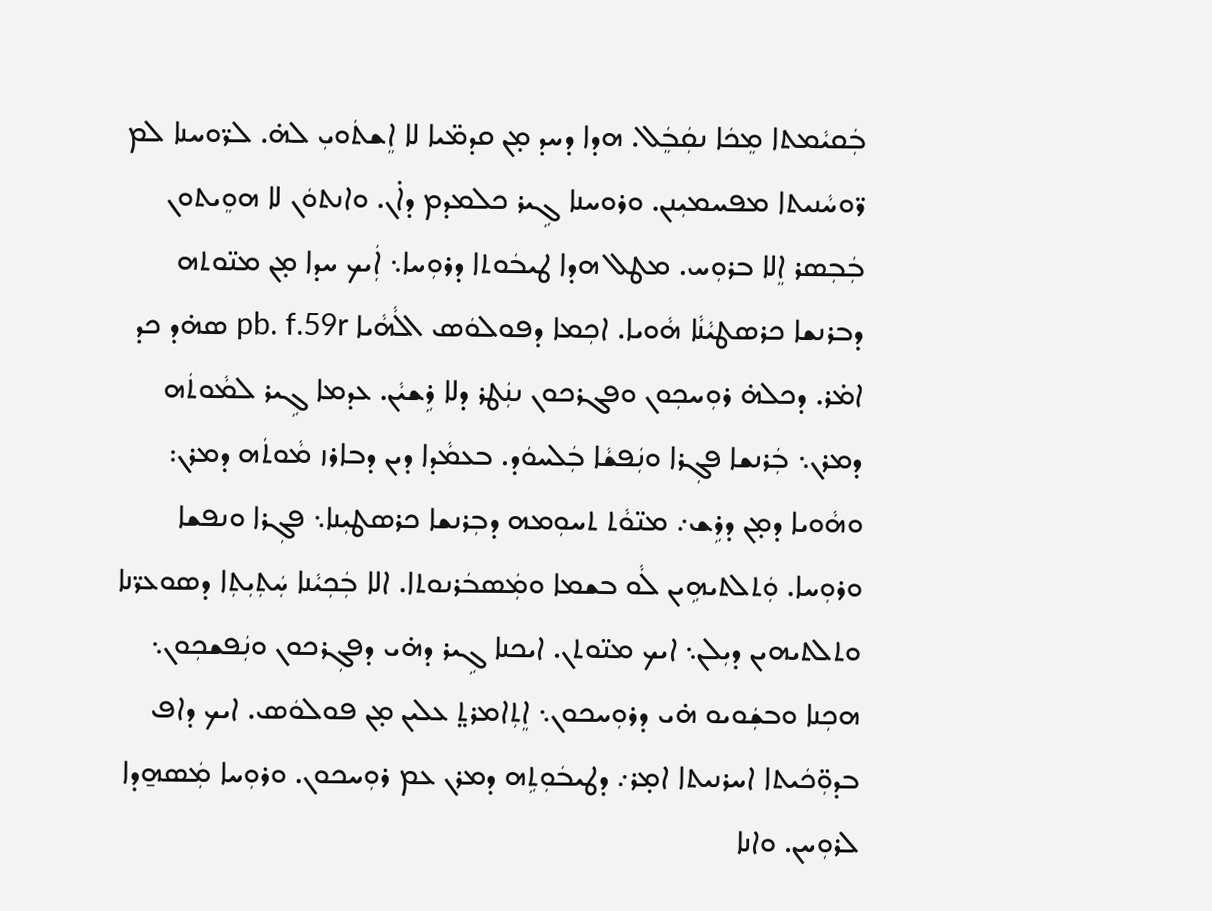ܒܲܩܝܵܡܬܐ ܡܸܟܿܐ ܢܩܲܒܸܿܠ. ܗܕܐ ܕܚܕ ܡ̣ܢ ܩܕܡ̈ܝܐ ܠܐ ܐܸܫܬܿܘܝܼ ܠܗ̇. ܠܪ̈ܘܚܢܐ ܠܡ ܪ̈ܘܚܵܢܝܬܐ ܡܦܚܡܝܼܢܢ. ܘܪܘܚܢܐ ܓܹܝܪ ܟܠܡܕܡ ܕܐ̇ܢ. ܘܐܢܬܘܿܢ ܠܐ ܗܘܸܝܬܘܢ ܒܲܒܼܤܪ ܐܸܠܐ ܒܪܘܼܚ. ܡܛܠ ܗܕܐ ܛܝܒܿܘܬܐ ܕܪܘܼܚܐ܆ ܐܲܝܟ ܚܕܐ ܡ̣ܢ ܡܢ̈ܘܬܗ ܕܒܪܢܫܐ ܟܪܤܛܝܵܢܵܐ ܗܵܘܝܐ. ܐܟܼܡܐ ܕܦܘܠܘܿܣ ܐܠܵܗܵܝܐ pb. f.59r ܤܗ̇ܕ ܟܕ ܐܡ̇ܪ. ܕܟܠܗ̇ ܪܘܼܚܟܼܘܢ ܘܦܓܪܟܘܢ ܢܢܲܛܪ ܕܠܐ ܪܹܫܝܵܢ. ܥܕܡܐ ܓܹܝܪ ܠܡܵܘܬܿܗ ܕܡܪܢ܆ ܒܲܪܢܫܐ ܦܓܼܪܐ ܘܢܲܦܫܵܐ ܒܲܠܚܘܿܕ. ܒܥܡܵܕܐ ܕܝܢ ܕܒܐܪܙ ܡܵܘܬܿܗ ܕܡܪܢ: ܘܗܵܘܝܐ ܕܡ̣ܢ ܕܪܹܫ܇ ܡܢ̈ܘܵܬ ܬܚܘܼܡܗ ܕܒܼܪܢܫܐ ܟܪܤܛܝܼܢܐ܆ ܦܓܼܪܐ ܘܢܦܫܐ ܘܪܘܼܚܐ. ܘܲܬܠܬܝܗܹܝܢ ܠܵܘ ܒܫܡܐ ܘܡܲܤܒܿܪܢܘܬܐ. ܐܠܐ ܒܲܟܼܝܵܢܐ ܚܲܬܼܝܼܬܼܐ ܕܤܘܥܪ̈ܢܐ ܘܬܠܬܝܗܝܢ ܕܝܼܠܢ܆ ܐܝܟ ܡܢ̈ܘܬܢ. ܐܝܟܢܐ ܓܹܝܪ ܕܗ̇ܝ ܕܦܓܼܪܟܘܢ ܘܢܲܦܫܟܼܘܢ܆ ܗܟܼܢܐ ܘܒܫܲܘܝܘ ܗ̇ܝ ܕܪܘܼܚܟܘܢ܆ ܐܸܬܼܐܡܪܬ̤ ܥܠܝܢ ܡ̣ܢ ܦܘܠܘܿܣ. ܐܝܟ ܕܐܦ ܒܕܘܼ̈ܟܿܝܬܐ ܐܚܪܢܝܬܐ ܐܡ̣ܪ܇ ܕܛܝܒܿܘܼܬܹܗ ܕܡܪܢ ܥܡ ܪܘܼܚܟܘܢ. ܘܪܘܼܚܐ ܡܲܤܗ̱ܕܐ ܠܪܘܼܚܢ. ܘܐܢܐ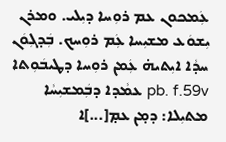ܥܲܡܟܘܢ ܥܡ ܪܘܼܚܐ ܕܝܼܠܝ. ܘܡܪܢ ܝܼܫܘܿܥ ܡܫܝܼܚܐ ܥܲܡ ܪܘܼܚܟ. ܒܲܕܓܼܘܿܢ ܚܕܵܐ ܐܝܼܬܝܗ̇ ܥܲܡܢ ܪܘܼܚܐ ܕܛܝܒܿܘܼܬܐ pb. f.59v ܥܡܵܕܐ ܕܒܲܡܫܝܼܚܵܐ ܡܬܝܼܠܐ: ܕܡ̣ܢ ܥܡ̣[...]ܐ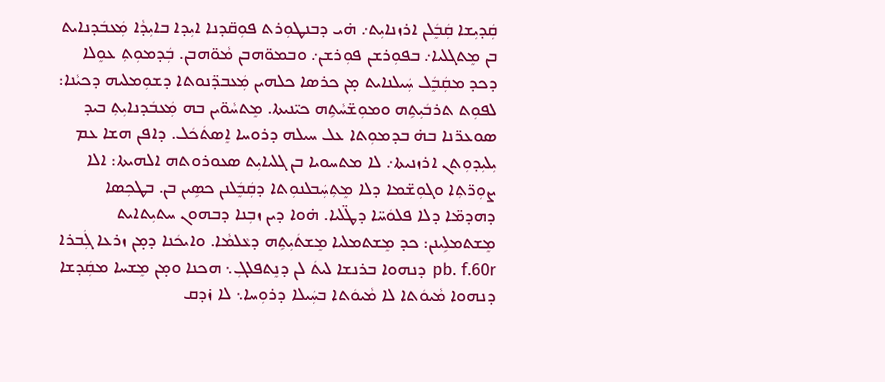ܩܲܕܝܼܫܐ ܩܲܒܸܿܠܢ ܐܪܙܢܐܝܼܬ܇ ܗ̇ܝ ܕܒܢܛܘܼܪܬ ܦܘܼܩ̈ܕܢܐ ܐܝܼܕܐ ܒܐܝܼܕܵܐ ܡܲܥܒܿܕܢܐܝܬ ܒܢ ܡܸܬܓܠܝܐ܇ ܒܦܘܼܪܫܢ ܦܘܼܪܫܢ܇ ܘܒܡܘ̈ܗܒܢ ܡܵܘ̈ܗܒܢ. ܒܲܕܡܘܼܬܼ ܥܘܸܠܐ ܕܟܕ ܡܩܲܒܸܿܠ ܚܲܝܠܢܐܝܬ ܡ̣ܢ ܟܪܤܐ ܟܠܗܝܢ ܡܲܥܒܕ̈ܢܘܬܐ ܕܫܘܼܡܠܝܗ ܕܟܝܵܢܐ: ܠܦܘܼܬ ܬܪܒܿܝܼܬܹܗ ܘܡܘܼܫ̈ܚܵܬܹܗ ܟܝ̈ܢܝܬܐ. ܡܸܬܚܵܘ̈ܝܢ ܒܗ ܡܲܥܒܿܕܢܐܝܼܬܼ ܒܝܕ ܤܘܥܪ̈ܢܐ ܒܗ̇ ܒܕܡܘܼܬܐ ܥܠ ܚܝܠܗ ܕܪܘܚܐ ܐܸܤܬܿܟܿܠ. ܕܐܦܢ ܗܫܐ ܥܡ ܝܼܠܝܼܕܘܼܬܢ ܐܪܙܢܝܬܐ܇ ܠܐ ܡܬܚܘܝܐ ܒܢ ܓܠܝܐܝܼܬ ܤܥܘܪܘܬܗ ܐܠܗܝܬܐ: ܐܠܐ ܨܘܼܪ̈ܬܼܐ ܘܓܘܼܫ̈ܡܐ ܕܠܐ ܡܸܬܼܚܲܒܠܢܘܼܬܐ ܕܩܲܒܸܿܠܢܢ ܟܤܹܝܢ ܒܢ. ܒܛܟܼܤܐ ܕܗܕܡ̈ܐ ܕܠܐ ܦܠܘܿܚ̈ܐ ܕܛ̈ܠܝܐ. ܗ̇ܘܐ ܕܝܢ ܙܒܼܢܐ ܕܒܗܘܢ ܚܬܝܼܬܐܝܬ ܡܸܫܬܡܠܹܝܢܢ: ܟܕ ܡܸܫܬܡܠܝܐ ܡܸܫܬܿܝܼܬܹܗ ܕܥܵܠܡܵܐ. ܘܐܝܟܿܢܐ ܕܡ̣ܢ ܙܪܥܐ ܓܲܒܪܐ pb. f.60r ܕܢܗܘܐ ܒܪܢܫܐ ܠܝܬܿ ܠܢ ܕܢܸܬܦܠܓܼ܆ ܗܟܢܐ ܘܡ̣ܢ ܡܸܫܚܐ ܡܩܲܕܫܐ ܕܢܗܘܐ ܡܵܝܘܿܬܐ ܠܐ ܡܵܝܘܿܬܐ ܒܚܲܝܠܐ ܕܪܘܼܚܐ܆ ܠܐ ܙ̇ܕܩ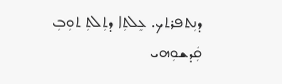ܕܢܼܬܦܪܬܟ. ܥܸܠܬܼܐ ܕܬܼܠܬܼ ܬܘܼܒܼ ܩܲܕܫܘܼܗܝ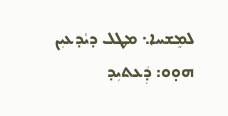ܠܡܸܫܚܐ܆ ܡܛܠ ܕܝܵܕܥܝܼܢ ܗܘ̣ܘ: ܕܲܥܬܝܼܕ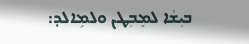ܒܝܼܫܵܐ ܠܡܸܒܼܛܢ ܘܠܡܹܐܠܕ: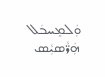ܘܲܠܡܸܚܒܿܠ ܗܲܪ̈ܵܤܝܼܵܣ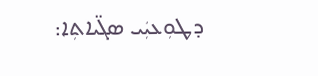ܕܛܘܼܥܝܲܝ ܤܓ̈ܝܐܬܼܐ: